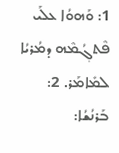1: ܘܰܗܘܳܐ ܥܠܰܝ ܦܶܬܓ݂ܳܡܶܗ ܕܡܳܪܝܳܐ ܠܡܺܐܡܰܪ. 2: ܒܰܪܢܳܫܳܐ: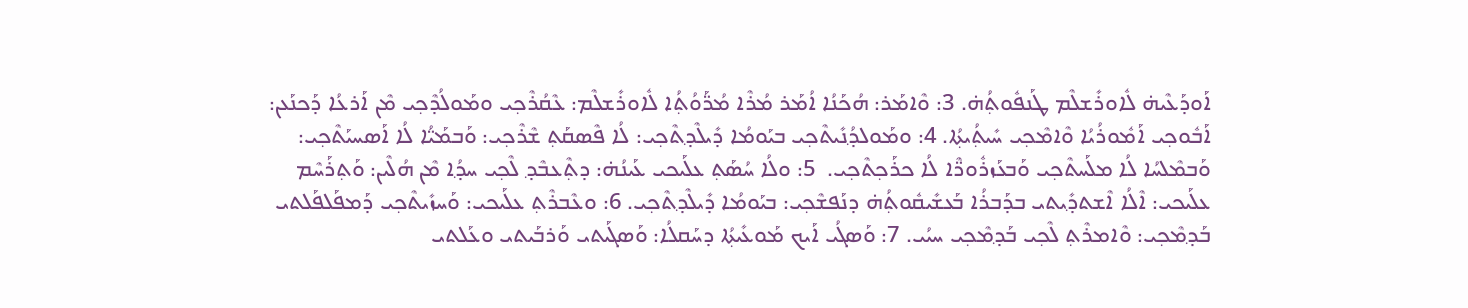ܐܰܘܕܰܥܶܝܗ̇ ܠܽܐܘܪܺܫܠܶܡ ܛܰܢܦܽܘܬ݂ܳܗ̇. 3: ܘܶܐܡܰܪ: ܗܳܟܰܢܳܐ ܐܳܡܰܪ ܡܳܪܶܐ ܡܳܖ̈ܰܘܳܬ݂ܳܐ ܠܽܐܘܪܺܫܠܶܡ: ܥܶܩܳܪܶܟ݂ܝ ܘܡܰܘܠܳܕܶܟ݂ܝ ܡܶܢ ܐܰܪܥܳܐ ܕܰܟܢܰܥܢ: ܐܰܒܽܘܟ݂ܝ ܐܰܡܽܘܪܳܝܳܐ ܘܶܐܡܶܟ݂ܝ ܚܺܝܬ݂ܳܝܬ݂ܳܐ. 4: ܘܡܰܘܠܕ݂ܳܢܺܝܬܶܟ݂ܝ ܒܝܰܘܡܳܐ ܕܺܝܠܶܕ݂ܬܶܟ݂ܝ: ܠܳܐ ܦܶܣܩܰܬ݂ ܫܶܪܶܟ݂ܝ: ܘܰܒܡܰܝ̈ܳܐ ܠܳܐ ܐܰܣܚܝܰܬܶܟ݂ܝ: ܘܰܒܡܶܠܚܳܐ ܠܳܐ ܡܠܰܚܬܶܟ݂ܝ ܘܰܒܥܰܙܪܽܘܖ̈ܶܐ ܠܳܐ ܟܪܰܟ݂ܬܶܟ݂ܝ.  5: ܘܠܳܐ ܚܳܣܰܬ݂ ܥܠܰܝܟܝ ܥܰܝܢܳܗ̇: ܕܬ݂ܶܥܒܶܕ݂ ܠܶܟ݂ܝ ܚܕ݂ܳܐ ܡܶܢ ܗܳܠܶܝܢ: ܘܰܬ݂ܪܰܚܶܡ ܥܠܰܝܟܝ: ܐܶܠܳܐ ܐܶܫܬܕ݂ܺܝܬܝ ܒܕܰܒܪܳܐ ܒܰܥܫܺܝܩܽܘܬ݂ܳܗ̇ ܕܢܰܦܫܶܟ݂ܝ: ܒܝܰܘܡܳܐ ܕܺܝܠܶܕ݂ܬܶܟ݂ܝ. 6: ܘܥܶܒܪܶܬ݂ ܥܠܰܝܟܝ: ܘܰܚܙܺܝܬܶܟ݂ܝ ܕܰܡܦܰܠܦܰܠܬܝ ܒܰܕ݂ܡܶܟ݂ܝ: ܘܶܐܡܪܶܬ݂ ܠܶܟ݂ܝ ܒܰܕ݂ܡܶܟ݂ܝ ܚܝܳܝ. 7: ܘܰܣܓܳܝ ܐܰܝܟ ܡܰܘܥܺܝܬ݂ܳܐ ܕܚܰܩܠܳܐ: ܘܰܣܓܰܝܬܝ ܘܰܪܒܰܝܬܝ ܘܥܰܠܬܝ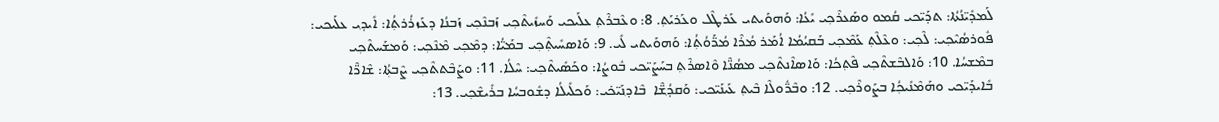ܠܰܡܕܺܝ̈ܢܳܬܳܐ: ܬܕܰܝ̈ܟܝ ܩܳܡܘ ܘܣܰܥܪܶܟ݂ܝ ܝܺܥܳܐ: ܘܰܗܘܰܝܬܝ ܥܰܪܛܶܠ ܘܥܰܪܝܰܬ݂. 8: ܘܥܶܒܪܶܬ݂ ܥܠܰܝܟܝ ܘܰܚܙܺܝܬܶܟ݂ܝ ܙܰܒܢܶܟ݂ܝ ܙܰܒܢܳܐ ܕܥܰܙܪܳܪܬ݂ܳܐ: ܐܺܝܕ݂ܝ ܥܠܰܝܟܝ: ܦܽܘܪܣܳܝܶܟ݂ܝ: ܠܶܟ݂ܝ: ܘܥܶܠܶܬ݂ ܥܰܡܶܟ݂ܝ ܒܰܩܝܳܡܳܐ ܐܳܡܰܪ ܡܳܪܶܐ ܡܳܖ̈ܰܘܳܬ݂ܳܐ: ܘܰܗܘܰܝܬܝ ܠܺܝ. 9: ܘܰܐܣܚܺܝܬ݂ܶܟ݂ܝ ܒܡܰܝ̈ܳܐ: ܕܡܶܟ݂ܝ ܡܶܢܶܟ݂ܝ: ܘܰܡܫܰܚܬܶܟ݂ܝ ܒܡܶܫܚܳܐ. 10: ܘܰܐܠܒܶܫܬܶܟ݂ܝ ܦܶܬ݂ܟܳܐ: ܘܰܐܣܐܶܢܬܶܟ݂ܝ ܡܣܳܢ̈ܶܐ ܘܶܐܣܪܶܬ݂ ܒܚܰܨܰܝ̈ܟܝ ܒܽܘܨܳܐ: ܘܟܰܣܺܝܬܶܟ݂ܝ: ܚܶܠܳܐ. 11: ܘܨܰܒܶܬܬܶܟ݂ܝ ܨܶܒܬ݂ܳܐ: ܫܶܐܖ̈ܶܐ ܒܺܐܝܕܰܝ̈ܟܝ ܘܗܰܡܶܢܺܝܟ݂ܳܐ ܒܨܰܘܪܶܟ݂ܝ. 12: ܘܒܶܖ̈ܽܘܠܶܐ ܒܶܝܬ݂ ܥܰܝܢܰܝ̈ܟܝ: ܘܰܩܕ݂ܳܫ̈ܶܐ  ܒܶܐܕ݂ܢܰܝ̈ܟ̇ܝ: ܘܰܟܠܺܝܠܳܐ ܕܫܽܘܒܚܳܐ ܒܪܺܝܫܶܟ݂ܝ. 13: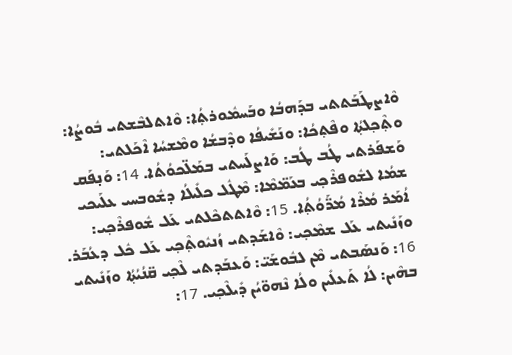ܘܶܐܨܛܰܒܰܬܬܝ ܒܕܰܗܒܳܐ ܘܒܰܚܡܽܘܪܬ݂ܳܐ: ܘܶܐܬܠܒܶܫܬܝ ܒܽܘܨܳܐ: ܘܬ݂ܶܟ݂ܠܬ݂ܳܐ ܘܦܶܬ݂ܟܳܐ: ܘܢܰܫܺܝܦܳܐ ܘܕܶܒܫܳܐ ܘܡܶܫܚܳܐ ܐܶܟܰܠܬܝ: ܘܰܫܦܰܪܬܝ ܛܳܒ ܛܳܒ: ܘܰܐܨܠܰܚܬܝ ܒܡܰܠ̈ܟܘܳܬܳܐ. 14: ܘܰܢ̣ܦܰܩ ܫܡܳܐ ܠܫܽܘܦܪܶܟ݂ܝ ܒܥܰܡ̈ܡܶܐ: ܡܶܛܽܠ ܟܠܺܝܠܳܐ ܕܫܽܘܒܚܝ ܥܠܰܝܟܝ ܐܳܡܰܪ ܡܳܪܶܐ ܡܳܖ̈ܰܘܳܬ݂ܳܐ. 15: ܘܶܐܬܬܟܶܠܬܝ ܥܰܠ ܫܽܘܦܪܶܟ݂ܝ: ܘܙܰܢܺܝܬܝ ܥܰܠ ܫܡܶܟ݂ܝ: ܘܶܐܫܰܕܬܝ ܙܳܢܝܽܘܬ݂ܶܟ݂ܝ ܥܰܠ ܟܽܠ ܕܥܳܒܰܪ. 16: ܘܰܢܣܰܒܬܝ ܡܶܢ ܠܒܽܘܫܰܝ̈: ܘܰܥܒܰܕܬܝ ܠܶܟ݂ܝ ܩ̈ܢܳܝܳܬ݂ܳܐ ܘܙܰܢܺܝܬܝ ܒܗܶܝܢ: ܠܳܐ ܬܰܥܠܺܝܢ ܘܠܳܐ ܢܶܗܘ̈ܝܳܢ ܕܺܝܠܶܟ݂ܝ. 17: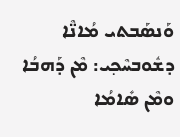ܘܰܢܣܰܒܬܝ ܡܳܐܢ̈ܶܐ ܕܫܽܘܒܚܶܟ݂ܝ: ܡܶܢ ܕܰܗܒܳܐ ܘܡܶܢ ܣܺܐܡܳܐ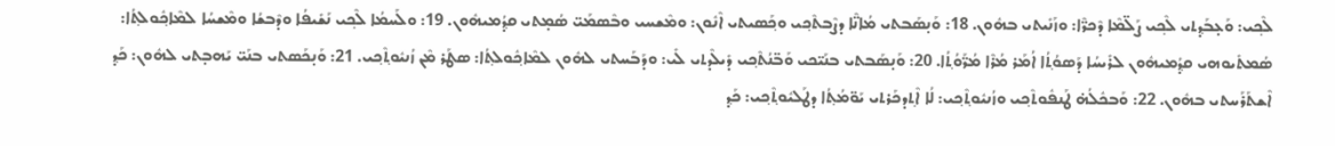ܠܶܟ݂ܝ: ܘܰܥ̣ܒܰܕ݂ܬܝ ܠܶܟ݂ܝ ܨܰܠ̈ܡܶܐ ܕܶܟܖ̈ܶܐ: ܘܙܰܢܺܝܬܝ ܒܗܽܘܢ. 18: ܘܰܢ̣ܣܰܒܬܝ ܡܳܐܢ̈ܶܐ ܕܨܶܒܬܶܟ݂ܝ ܘܟ݂ܰܣܝܬܝ ܐܶܢܽܘܢ: ܘܡܶܫܚܝ ܘܒܶܣܡܰܝ̈ ܣܳܡ̣ܬܝ ܩܕ݂ܳܡܝܗܽܘܢ. 19: ܘܠܰܚܡܳܐ ܠܶܟ݂ܝ ܢܰܫܺܝܦܳܐ ܘܕܶܒܫܳܐ ܘܡܶܫܚܳܐ ܠܡܶܐܟ݂ܽܘܠܬ݂ܳܐ: ܣܳܡܬܺܝܘܗܝ ܩܕ݂ܳܡܝܗܽܘܢ ܠܪܺܝܚܳܐ ܕܰܣܘܳܬ݂ܳܐ ܐܳܡܰܪ ܡܳܪܶܐ ܡܳܖ̈ܰܘܳܬ݂ܳܐ. 20: ܘܰܢ̣ܣܰܒܬܝ ܒܢܰܝ̈ܟܝ ܘܰܒ̈ܢܳܬܶܟ݂ܝ ܕܺܝܠܶܕܬܝ ܠܺܝ: ܘܕܰܒܰܚܬܝ ܠܗܽܘܢ ܠܡܶܐܟ݂ܽܘܠܬ݂ܳܐ: ܣܛܰܪ ܡܶܢ ܙܳܢܝܽܘܬ݂ܶܟ݂ܝ. 21: ܘܰܢ̣ܟܰܣܬܝ ܒܢܰܝ̈ ܝܰܗܒ̣ܬܝ ܠܗܽܘܢ: ܟܰܕ݂ ܐܶܫܬܰܪܰܚܬܝ ܒܗܽܘܢ. 22: ܘܰܒܟܽܠܳܗ̇ ܛܰܢܦܽܘܬܶܟ݂ܝ ܘܙܳܢܝܽܘܬ݂ܶܟ݂ܝ: ܠܳܐ ܐܶܬ݂ܕܟܰܪܬܝ ܝܰܘ̈ܡܳܬ݂ܳܐ ܕܛܰܠܝܽܘܬ݂ܶܟ݂ܝ: ܟܰܕ݂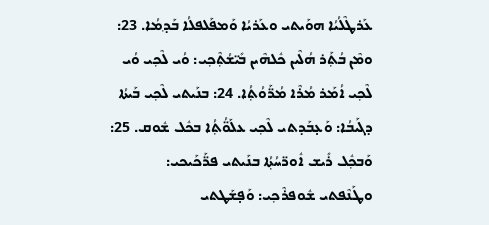ܥܰܪܛܶܠܳܝܳܐ ܗܘܰܝܬܝ ܘܥܰܪܝܳܐ ܘܰܡܦܰܠܦܠܳܐ ܒܰܕ݂ܡܳܐ. 23: ܘܡܶܢ ܒܳܬ݂ܰܪ ܗܳܠܶܝܢ ܟܽܠܗܶܝܢ ܒܺܝ̈ܫܳܬ݂ܶܟ݂ܝ: ܘܳܝ ܠܶܟ݂ܝ ܘܳܝ ܠܶܟ݂ܝ ܐܳܡܰܪ ܡܳܪܶܐ ܡܳܖ̈ܰܘܳܬ݂ܳܐ. 24: ܒܢܰܝܬܝ ܠܶܟ݂ܝ ܒܰܝܬܳܐ ܕܓܰܝܒܳܐ: ܘܰܥ̣ܒܰܕܬܝ ܠܶܟ݂ܝ ܥܠܰܘ̈ܳܬ݂ܳܐ ܒܟܽܠ ܫܽܘܩ. 25: ܘܰܒܟ݂ܽܠ ܪܺܝܫ ܐܽܘܖ̈ܚܳܬ݂ܳܐ ܒܢܰܝܬܝ ܦܖ̈ܰܟܰܝܟܝ: ܘܛܰܢܶܦܬܝ ܫܽܘܦܪܶܟ݂ܝ: ܘܰܦ̣ܫܰܛܬܝ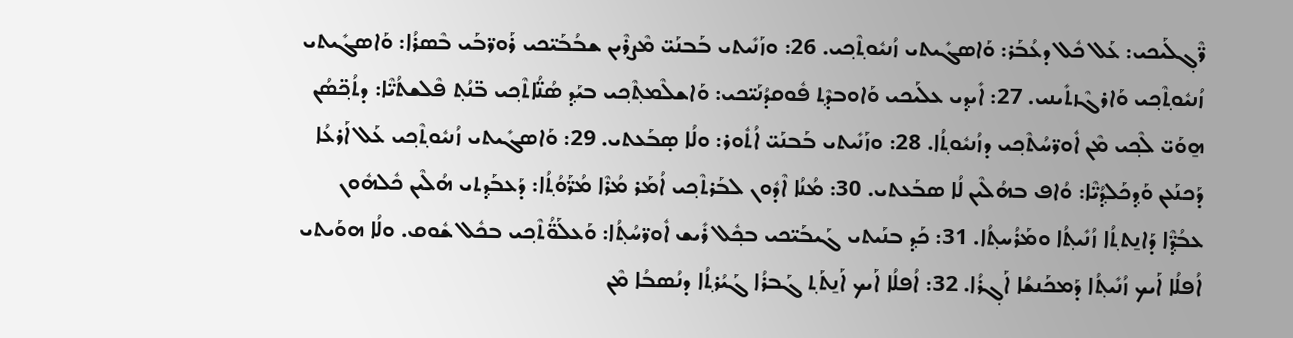ܖ̈ܶܓ݂ܠܰܝܟܝ: ܥܰܠ ܟܽܠ ܕܥܳܒܰܪ: ܘܰܐܣܓܺܝܬܝ ܙܳܢܝܽܘܬ݂ܶܟ݂ܝ. 26: ܘܙܰܢܺܝܬܝ ܒܰܒܢܰܝ̈ ܡܶܨܪܶܝܢ ܫܒܳܒܰܝ̈ܟܝ ܪܰܘܖ̈ܒܰܝ ܒܶܣܪܳܐ: ܘܰܐܣܓܺܝܬܝ ܙܳܢܝܽܘܬ݂ܶܟ݂ܝ ܘܰܐܪܓܶܙܬܺܝܢܝ. 27: ܐܺܝܕ݂ܝ ܥܠܰܝܟܝ ܘܰܐܘܒܕܶܬ݂ ܦܽܘܩܕܳܢܰܝ̈ܟܝ: ܘܰܐܫܠܶܡܬ݂ܶܟ݂ܝ ܒܝܰܕ݂ ܣܳܢ̈ܳܐܬܶܟ݂ܝ ܒ̈ܢܳܬ݂ ܦܶܠܫܬܳܝ̈ܶܐ: ܕܬܳܟ݂̈ܣܳܢ ܗ̱ܘܰܝ̈ ܠܶܟ݂ܝ ܡܶܢ ܐܽܘܖ̈ܚܳܬܶܟ݂ܝ ܕܙܳܢܝܽܘܬ݂ܳܐ. 28: ܘܙܰܢܺܝܬܝ ܒܰܒܢܰܝ̈ ܐܳܬܽܘܪ: ܘܠܳܐ ܣ̣ܒܰܥܬܝ. 29: ܘܰܐܣܓܺܝܬܝ ܙܳܢܝܽܘܬ݂ܶܟ݂ܝ ܥܰܠ ܐܰܪܥܳܐ ܕܰܟܢܰܥܢ ܘܰܕ݂ܟܰܠܕ݂ܳܝ̈ܶܐ: ܘܳܐܦ ܒܗܳܠܶܝܢ ܠܳܐ ܣܒܰܥܬܝ. 30: ܡܳܢܳܐ ܐܶܕܽܘܢ ܠܒܰܪܬܶܟ݂ܝ ܐܳܡܰܪ ܡܳܪܶܐ ܡܳܖ̈ܰܘܳܬ݂ܳܐ: ܕܰܥܒܰܕ݂ܬܝ ܗܳܠܶܝܢ ܟܽܠܗܽܘܢ ܥܒܳܕ݂̈ܶܐ ܕܰܐܢ̱ܬܬ݂ܳܐ ܙܳܢܺܝܬ݂ܳܐ ܘܡܰܪܳܚܬ݂ܳܐ. 31: ܟܰܕ݂ ܒܢܰܝܬܝ ܓܰܝܒܰܝ̈ܟܝ ܒܟ݂ܽܠ ܪܺܝܫ ܐܽܘܖ̈ܚܳܬ݂ܳܐ: ܘܰܥܠܰܘ̈ܳܬܶܟ݂ܝ ܒܟܽܠ ܫܽܘܩ. ܘܠܳܐ ܗܘܰܝܬܝ ܐܳܦܠܳܐ ܐܰܝܟ ܙܳܢܺܝܬ݂ܳܐ ܕܰܡܟܰܢܫܳܐ ܐܰܓ݂ܪܳܐ. 32: ܐܳܦܠܳܐ ܐܰܝܟ ܐܰܢ̱ܬܰܬ݂ ܓܰܒܪܳܐ ܓܰܝܳܪܬ݂ܳܐ ܕܢܳܣܒܳܐ ܡܶܢ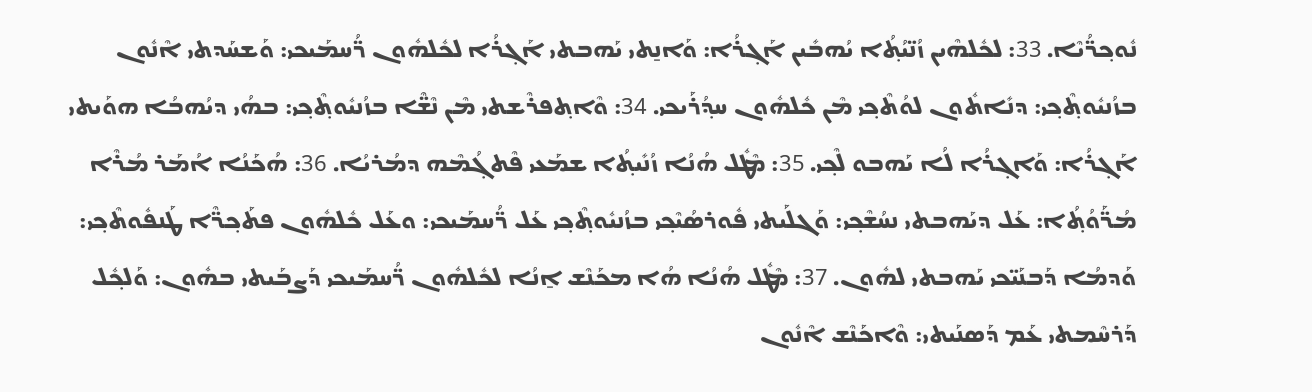ܢܽܘܟ݂ܖ̈ܳܝܶܐ. 33: ܠܟܽܠܗܶܝܢ ܙܳܢ̈ܝܳܬ݂ܳܐ ܝܳܗܒܺܝܢ ܐܰܓ݂ܪܳܐ: ܘܰܐܢ̱ܬܝ ܝܰܗܒܬܝ ܐܰܓ݂ܪܳܐ ܠܟܽܠܗܽܘܢ ܖ̈ܳܚܡܰܝܟܝ: ܘܰܫܚܰܕܬܝ ܐܶܢܽܘܢ ܒܙܳܢܝܽܘܬ݂ܶܟ݂ܝ: ܕܢܺܐܬܽܘܢ ܠܘܳܬܶܟ݂ܝ ܡܶܢ ܟܽܠܗܽܘܢ ܚܕ݂ܳܪܰܝܟܝ. 34: ܘܶܐܬ݂ܦܪܶܫܬܝ ܡܶܢ ܢܶܫ̈ܶܐ ܒܙܳܢܝܽܘܬ݂ܶܟ݂ܝ: ܒܗܳܝ ܕܝܳܗܒܳܐ ܗܘܰܝܬܝ ܐܰܓ݂ܪܳܐ: ܘܰܐܓ݂ܪܳܐ ܠܳܐ ܝܰܗܒܘ ܠܶܟ݂ܝ. 35: ܡܶܛܽܠ ܗܳܢܳܐ ܙܳܢܺܝܬ݂ܳܐ ܫܡܰܥܝ ܦܶܬܓ݂ܳܡܶܗ ܕܡܳܪܝܳܐ. 36: ܗܳܟܰܢܳܐ ܐܳܡܰܪ ܡܳܪܶܐ ܡܳܖ̈ܰܘܳܬ݂ܳܐ: ܥܰܠ ܕܝܰܗܒܬܝ ܢܚܳܫܶܟ݂ܝ: ܘܰܓܠܰܝܬܝ ܦܽܘܪܣܳܝܶܟ݂ܝ ܒܙܳܢܝܽܘܬ݂ܶܟ݂ܝ ܥܰܠ ܖ̈ܳܚܡܰܝܟܝ: ܘܥܰܠ ܟܽܠܗܽܘܢ ܦܬܰܟ݂ܖ̈ܶܐ ܛܰܢܦܽܘܬܶܟ݂ܝ: ܘܰܕܡܳܐ ܕܰܒܢܰܝ̈ܟܝ ܝܰܗܒܬܝ ܠܗܽܘܢ. 37: ܡܶܛܽܠ ܗܳܢܳܐ ܗܳܐ ܡܟܰܢܶܫ ܐ̱ܢܳܐ ܠܟܽܠܗܽܘܢ ܖ̈ܳܚܡܰܝܟܝ ܕܰܨܒܰܝܬܝ ܒܗܽܘܢ: ܘܰܠܟ݂ܽܠ ܕܰܪܚܶܡܬܝ ܥܰܡ ܕܰܣܢܰܝܬܝ: ܘܶܐܟܰܢܶܫ ܐܶܢܽܘܢ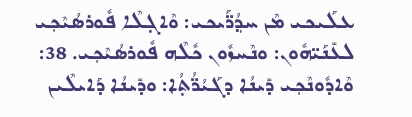ܥܠܰܝܟܝ ܡܶܢ ܚܕ݂ܳܖ̈ܰܝܟܝ: ܘܶܐܓ݂ܠܶܐ ܦܽܘܪܣܳܝܶܟ݂ܝ ܠܥܺܢܰܝ̈ܗܽܘܢ: ܘܢܶܚܙܽܘܢ ܟܽܠܶܗ ܦܽܘܪܣܳܝܶܟ݂ܝ. 38: ܘܶܐܕܽܘܢܶܟ݂ܝ ܕܺܝܢܳܐ ܕܓܰܝܳܖ̈ܳܬ݂ܳܐ: ܘܕܺܝܢܳܐ ܕܰܐܝܠܶܝܢ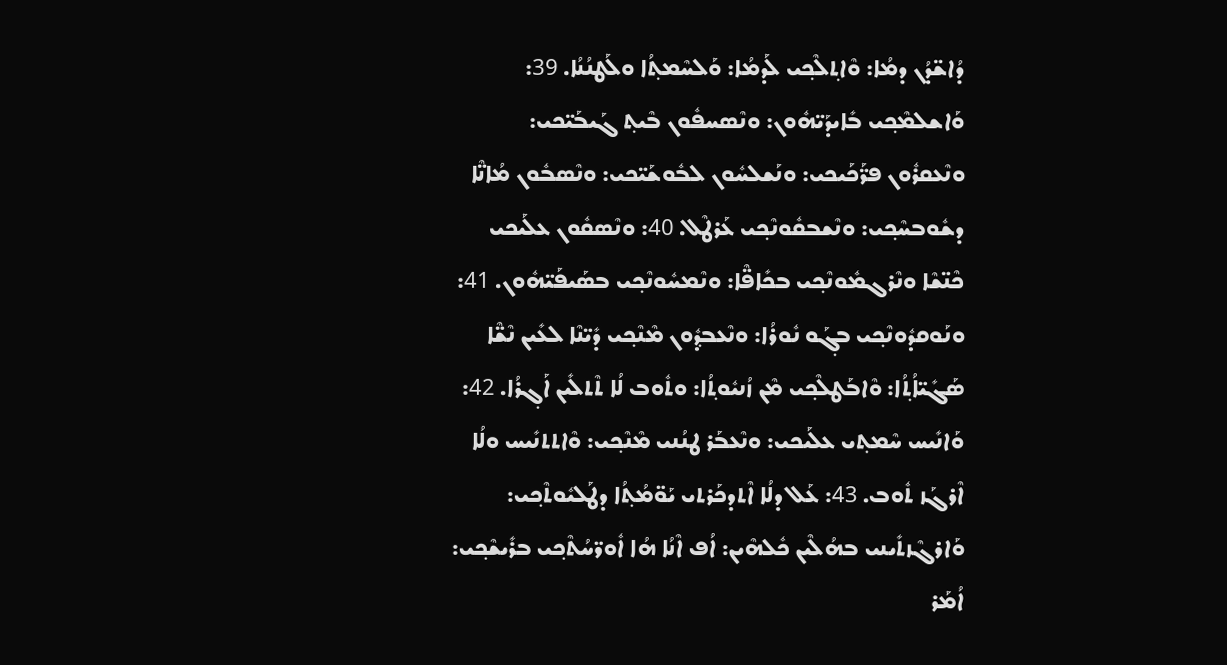ܕܳܐܫ̈ܕܳܢ ܕܡܳܐ: ܘܶܐܬ݂ܠܶܟ݂ܝ ܠܰܕܡܳܐ: ܘܰܠܚܶܡܬ݂ܳܐ ܘܠܰܛܢܳܢܳܐ. 39: ܘܰܐܫܠܡܶܟ݂ܝ ܒܺܐܝܕܰܝ̈ܗܽܘܢ: ܘܢܶܣܚܦܽܘܢ ܒܶܝܬ݂ ܓܰܝܒܰܝ̈ܟܝ: ܘܢܶܥܩܪܽܘܢ ܦܖ̈ܰܟܰܝܟܝ: ܘܢܰܫܠܚܽܘܢ ܠܒܽܘܫܰܝ̈ܟܝ: ܘܢܶܣܒܽܘܢ ܡܳܐܢ̈ܶܐ ܕܫܽܘܒܚܶܟ݂ܝ: ܘܢܶܫܒܩܽܘܢܶܟ݂ܝ ܥܰܪܛܶܠ. 40: ܘܢܶܣܩܽܘܢ ܥܠܰܝܟܝ ܟܶܢ̈ܫܶܐ ܘܢܶܪܓܡܽܘܢܶܟ݂ܝ ܒܟܺܐܦ̈ܶܐ: ܘܢܶܡܚܽܘܢܶܟ݂ܝ ܒܣܰܝܦܰܝ̈ܗܽܘܢ. 41: ܘܢܰܘܩܕܽܘܢܶܟ݂ܝ ܒܓ݂ܰܘ ܢܽܘܪܳܐ: ܘܢܶܥܒܕ݂ܽܘܢ ܡܶܢܶܟ݂ܝ ܕܺܝ̈ܢܶܐ ܠܥܺܝܢ ܢܶܫ̈ܶܐ ܣܰܓܺܝ̈ܐܳܬ݂ܳܐ: ܘܶܐܒܰܛܠܶܟ݂ܝ ܡܶܢ ܙܳܢܝܽܘܬ݂ܳܐ: ܘܬܽܘܒ ܠܳܐ ܬܶܬܠܺܝܢ ܐܰܓ݂ܪܳܐ. 42: ܘܰܐܢܺܝܚ ܚܶܡܬ݂ܝ ܥܠܰܝܟܝ: ܘܢܶܥܒܰܪ ܛܢܳܢܝ ܡܶܢܶܟ݂ܝ: ܘܶܐܬܬܢܺܝܚ ܘܠܳܐ ܐܶܪܓܰܙ ܬܽܘܒ. 43: ܥܰܠ ܕܠܳܐ ܐܶܬܕܟܰܪܬܝ ܝܰܘ̈ܡܳܬ݂ܳܐ ܕܛܰܠܝܽܘܬܶܟ݂ܝ: ܘܰܐܪܓܶܙܬܺܝܢܝ ܒܗܳܠܶܝܢ ܟܽܠܗܶܝܢ: ܐܳܦ ܐܶܢܳܐ ܗܳܐ ܐܽܘܖ̈ܚܳܬܶܟ݂ܝ ܒܪܺܝܫܶܟ݂ܝ: ܐܳܡܰܪ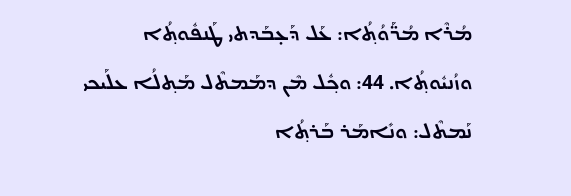ܡܳܪܶܐ ܡܳܖ̈ܰܘܳܬ݂ܳܐ: ܥܰܠ ܕܰܥ̣ܒܰܕܬܝ ܛܰܢܦܽܘܬ݂ܳܐ ܘܙܳܢܝܽܘܬ݂ܳܐ. 44: ܘܟ݂ܽܠ ܡܶܢ ܕܡܰܡܬܶܠ ܡܰܬ݂ܠܳܐ ܥܠܰܝܟܝ ܢܰܡܬܶܠ: ܘܢܺܐܡܰܪ ܒܰܪܬ݂ܳܐ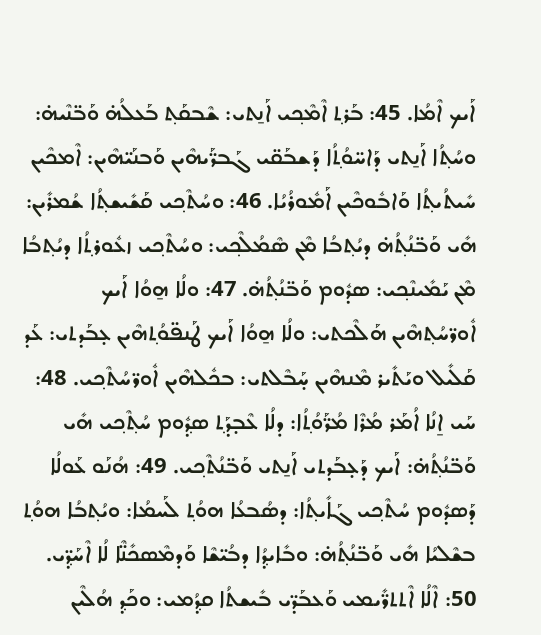ܐܰܝܟ ܐܶܡܳܐ. 45: ܒܰܪܬ݂ ܐܶܡܶܟ݂ܝ ܐܰܢ̱ܬܝ: ܫܶܒܩܰܬ݂ ܒܰܥܠܳܗ̇ ܘܰܒ̈ܢܶܝܗ̇: ܘܚܳܬ݂ܳܐ ܐܰܢ̱ܬܝ ܕܰܐܚ̈ܘܳܬ݂ܳܐ ܕܰܫܒܰܩ̈ܝ ܓܰܒܖ̈ܰܝܗܶܝܢ ܘܰܒܢܰܝ̈ܗܶܝܢ: ܐܶܡܟܶܝܢ ܚܺܝܬܳܝܬ݂ܳܐ ܘܰܐܒܽܘܟܶܝܢ ܐܰܡܽܘܪܳܝܳܐ. 46: ܘܚܳܬܶܟ݂ܝ ܩܰܫܺܝܫܬ݂ܳܐ ܫܳܡܪܺܝܢ: ܗܺܝ ܘܰܒ̈ܢܳܬ݂ܳܗ̇ ܕܝܳܬ݂ܒܳܐ ܡܶܢ ܣܶܡܳܠܶܟ݂ܝ: ܘܚܳܬܶܟ݂ܝ ܙܥܽܘܪܬ݂ܳܐ ܕܝܳܬ݂ܒܳܐ ܡܶܢ ܝܰܡܺܝܢܶܟ݂ܝ: ܣܕܽܘܡ ܘܰܒ̈ܢܳܬ݂ܳܗ̇. 47: ܘܠܳܐ ܗ̱ܘܳܐ ܐܰܝܟ ܐܽܘܖ̈ܚܳܬ݂ܗܶܝܢ ܗܰܠܶܟܬܝ: ܘܠܳܐ ܗ̱ܘܳܐ ܐܰܝܟ ܛܰܢܦ̈ܘܳܬ݂ܗܶܝܢ ܥ̣ܒܰܕܬܝ: ܥܰܕ ܩܰܠܺܝܠ ܘܝܰܬܺܝܪ ܡܶܢܗܶܝܢ ܚ̣ܰܒܶܠܬܝ: ܒܟܽܠܗܶܝܢ ܐܽܘܖ̈ܚܳܬܶܟ݂ܝ. 48: ܚܰܝ ܐ̱ܢܳܐ ܐܳܡܰܪ ܡܳܪܶܐ ܡܳܖ̈ܰܘܳܬ݂ܳܐ: ܕܠܳܐ ܥܶܒ̣ܕܰܬ݂ ܣܕ݂ܽܘܡ ܚܳܬ݂ܶܟ݂ܝ ܗܺܝ ܘܰܒ̈ܢܳܬ݂ܳܗ̇: ܐܰܝܟ ܕܰܥ̣ܒܰܕܬܝ ܐܰܢ̱ܬܝ ܘܰܒ̈ܢܳܬܶܟ݂ܝ. 49: ܗܳܢܰܘ ܥܰܘܠܳܐ ܕܰܣܕܽܘܡ ܚܳܬܶܟ݂ܝ ܓܰܐܺܝܬ݂ܳܐ: ܕܣܳܒܥܳܐ ܗܘܳܬ݂ ܠܰܚܡܳܐ: ܘܝܳܬ݂ܒܳܐ ܗܘܳܬ݂ ܒܫܶܠܝܳܐ ܗܺܝ ܘܰܒ̈ܢܳܬ݂ܳܗ̇: ܘܒܺܐܝܕ݂ܳܐ ܕܒܳܝ̈ܫܶܐ ܘܰܕܡܶܣܟܺܢ̈ܶܐ ܠܳܐ ܐܶܚܰܕ݂̈ܝ. 50: ܐܶܠܳܐ ܐܶܬܬܖ̈ܺܝܡܝ ܘܰܥܒܰܕ̈ܝ ܒܺܝܫܬܳܐ ܩܕ݂ܳܡܝ: ܘܟܰܕ݂ ܗܳܠܶܝܢ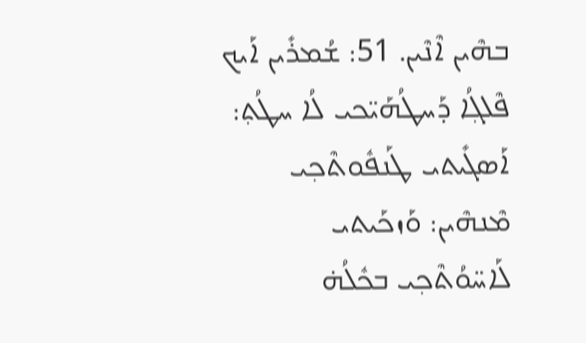ܒܗܶܝܢ ܐܶܢܶܝܢ. 51: ܫܳܡܪܺܝܢ ܐܰܝܟ ܦܶܠܓ݂ܳܐ ܕܰܚܛܳܗܰܝ̈ܟܝ ܠܳܐ ܚܛܳܬ݂: ܐܰܣܓܺܝܬܝ ܛܰܢܦܽܘܬܶܟ݂ܝ ܡܶܢܗܶܝܢ: ܘܰܙܟܰܝܬܝ ܠܰܐܚ̈ܘܳܬܶܟ݂ܝ ܒܟܽܠܳܗ̇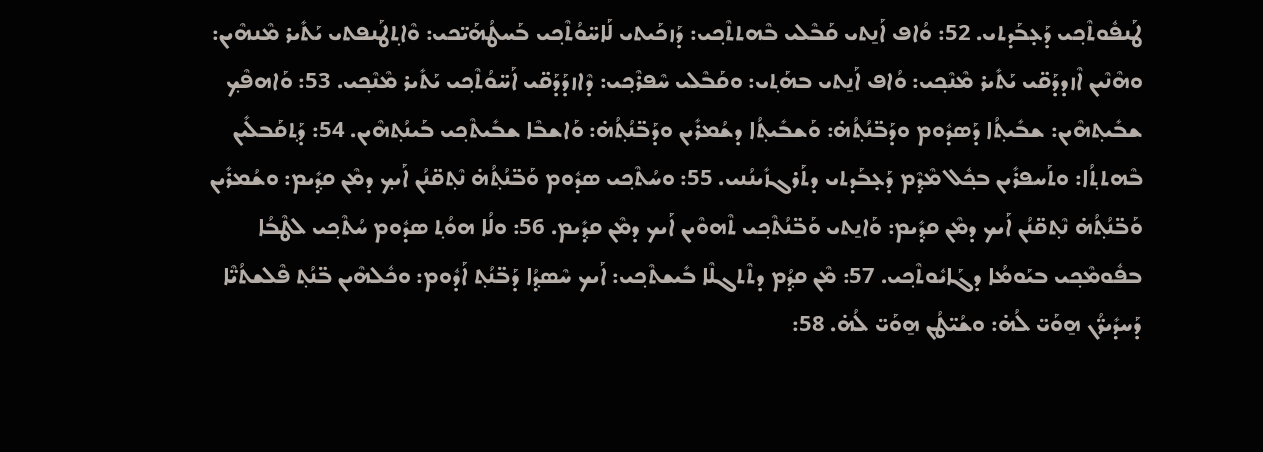ܛܰܢܦܽܘܬܶܟ݂ܝ ܕܰܥ̣ܒܰܕܬܝ. 52: ܘܳܐܦ ܐܰܢ̱ܬܝ ܩܰܒܶܠܝ ܒܶܗܬܬܶܟ݂ܝ: ܕܰܙܟܰܝܬܝ ܠܰܐܚ̈ܘܳܬܶܟ݂ܝ ܒܰܚܛܳܗܰܝ̈ܟܝ: ܘܶܐܬ݂ܛܰܢܦܬܝ ܝܰܬܺܝܪ ܡܶܢܗܶܝܢ: ܘܗܶܢܶܝܢ ܐܶܙܕܕܰܩ̈ܝ ܝܰܬܺܝܪ ܡܶܢܶܟ݂ܝ: ܘܳܐܦ ܐܰܢ̱ܬܝ ܒܗܰܬ݂ܝ: ܘܩܰܒܶܠܝ ܚܶܦܪܶܟ݂ܝ: ܕܶܐܙܕܰܕܰܩ̈ܝ ܐܰܚ̈ܘܳܬܶܟ݂ܝ ܝܰܬܺܝܪ ܡܶܢܶܟ݂ܝ. 53: ܘܰܐܗܦܶܟ݂ ܫܒܺܝܬ݂ܗܶܝܢ: ܫܒܺܝܬ݂ܳܐ ܕܰܣܕܽܘܡ ܘܕܰܒ̈ܢܳܬ݂ܳܗ̇: ܘܰܫܒܺܝܬ݂ܳܐ ܕܫܳܡܪܺܝܢ ܘܕܰܒ̈ܢܳܬ݂ܳܗ̇: ܘܰܐܫܒܶܐ ܫܒܺܝܬܶܟ݂ܝ ܒܰܝܢܳܬ݂ܗܶܝܢ. 54: ܕܰܬ݂ܩܰܒܠܺܝܢ ܒܶܗܬܬ݂ܳܐ: ܘܬܰܚܦܪܺܝܢ ܒܟ݂ܽܠ ܡܶܕ݂ܶܡ ܕܰܥ̣ܒܰܕܬܝ ܕܬܰܪܓܙܺܝܢܳܢܝ. 55: ܘܚܳܬܶܟ݂ܝ ܣܕܽܘܡ ܘܰܒ̈ܢܳܬ݂ܳܗ̇ ܢܶܬ݂ܩ̈ܢܳܢ ܐܰܝܟ݂ ܕܡܶܢ ܩܕ݂ܺܝܡ: ܘܫܳܡܪܺܝܢ ܘܰܒ̈ܢܳܬ݂ܳܗ̇ ܢܶܬ݂ܩ̈ܢܳܢ ܐܰܝܟ ܕܡܶܢ ܩܕ݂ܺܝܡ: ܘܰܐܢ̱ܬܝ ܘܰܒ̈ܢܳܬܶܟ݂ܝ ܬܶܗܘܶܝܢ ܐܰܝܟ ܕܡܶܢ ܩܕ݂ܺܝܡ. 56: ܘܠܳܐ ܗܘܳܬ݂ ܣܕܽܘܡ ܚܳܬܶܟ݂ܝ ܠܛܶܒܳܐ ܒܦܽܘܡܶܟ݂ܝ ܒܝܰܘܡܳܐ ܕܓܰܐܝܽܘܬܶܟ݂ܝ. 57: ܡܶܢ ܩܕ݂ܳܡ ܕܬܶܬܓܠܶܐ ܒܺܝܫܬܶܟ݂ܝ: ܐܰܝܟ ܚܶܣܕ݂ܳܐ ܕܰܒ̈ܢܳܬ݂ ܐܰܕܽܘܡ: ܘܟܽܠܗܶܝܢ ܒ̈ܢܳܬ݂ ܦܶܠܫܬܳܝ̈ܶܐ ܕܰܚܕܺܝܖ̈ܳܢ ܗ̱ܘܰܝ̈ ܠܳܗ̇: ܘܫܳܝ̈ܛܳܢ ܗ̱ܘܰܝ̈ ܠܳܗ̇. 58: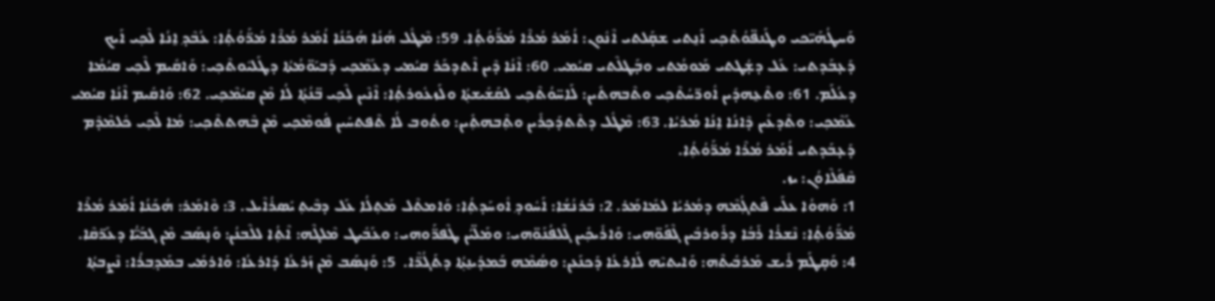ܘܰܚܛܳܗܰܝ̈ܟܝ ܘܛܰܢܦ̈ܘܳܬܶܟ݂ܝ ܐܰܢ̱ܬܝ ܫܩ̣ܰܠܬܝ ܐܶܢܽܘܢ: ܐܳܡܰܪ ܡܳܪܶܐ ܡܳܖ̈ܰܘܳܬ݂ܳܐ. 59: ܡܶܛܽܠ ܗܳܢܳܐ ܗܳܟܰܢܳܐ ܐܳܡܰܪ ܡܳܪܶܐ ܡܳܖ̈ܰܘܳܬ݂ܳܐ: ܥܳܒܶܕ݂ ܐ̱ܢܳܐ ܠܶܟ݂ܝ ܐܰܝܟ ܕܰܥ̣ܒܰܕܬܝ: ܥܰܠ ܕܫ̣ܳܛܬܝ ܡܰܘܡܳܬܝ ܘܒ̣ܰܛܠܶܬܝ ܩܝܳܡܝ. 60: ܐܶܢܳܐ ܕܶܝܢ ܐܶܬܕܟܰܪ ܩܝܳܡܝ ܕܥܰܡܶܟ݂ܝ ܕܰܒܝܰܘ̈ܡܳܬܳܐ ܕܛܰܠܝܽܘܬܶܟ݂ܝ: ܘܰܐܩܺܝܡ ܠܶܟ݂ܝ ܩܝܳܡܳܐ ܕܥܳܠܰܡ. 61: ܘܬܶܥ̱ܗܕܺܝܢ ܐܽܘܖ̈ܚܳܬܶܟ݂ܝ ܘܬܶܒܗܬܺܝܢ: ܠܰܐܚ̈ܘܳܬܶܟ݂ܝ ܠܩܰܫܺܝܫܬ݂ܳܐ ܘܠܰܙܥܽܘܪܬ݂ܳܐ: ܐܶܢܶܝܢ ܠܶܟ݂ܝ ܒ̈ܢܳܬ݂ܳܐ ܠܳܐ ܡܶܢ ܩܝܳܡܶܟ݂ܝ. 62: ܘܰܐܩܺܝܡ ܐܶܢܳܐ ܩܝܳܡܝ ܥܰܡܶܟ݂ܝ: ܘܬܶܕܥܺܝܢ ܕܶܐܢܳܐ ܐ̱ܢܳܐ ܡܳܪܝܳܐ. 63: ܡܶܛܽܠ ܕܬܶܬܕܰܟ݂ܪܺܝܢ ܘܬ݂ܶܒܗܬ݂ܺܝܢ: ܘܬܽܘܒ ܠܳܐ ܬܶܦܬܚܺܝܢ ܦܽܘܡܶܟ݂ܝ ܡܶܢ ܒܶܗܬܬܶܟ݂ܝ: ܡܳܐ ܠܶܟ݂ܝ ܟܽܠܡܶܕܶܡ ܕܰܥ̣ܒܰܕܬܝ ܐܳܡܰܪ ܡܳܪܶܐ ܡܳܖ̈ܰܘܳܬ݂ܳܐ.
ܩܶܦܰܠܶܐܘܳܢ: ܝܙ.
1: ܘܰܗܘܳܐ ܥܠܰܝ ܦܶܬܓ݂ܳܡܶܗ ܕܡܳܪܝܳܐ ܠܡܺܐܡܰܪ. 2: ܒܰܪܢܳܫܳܐ: ܐܰܚܽܘܕ݂ ܐܽܘܚܰܕܬ݂ܳܐ: ܘܰܐܡܬܶܠ ܡܰܬ݂ܠܳܐ ܥܰܠ ܕܒܶܝܬ݂ ܝܺܣܪܳܐܶܝܠ. 3: ܘܶܐܡܰܪ: ܗܳܟܰܢܳܐ ܐܳܡܰܪ ܡܳܪܶܐ ܡܳܖ̈ܰܘܳܬ݂ܳܐ: ܢܶܫܪܳܐ ܪܰܒܳܐ ܕܪܰܘܪܒܺܝܢ ܓܶܦܰܘ̈ܗܝ: ܘܰܐܪܺܝܟ݂ܺܝܢ ܓܶܠܦܳܢܰܘ̈ܗܝ: ܘܡܰܠ̈ܝܳܢ ܛܶܦܖ̈ܰܘܗܝ: ܘܥܰܒܺܝܛ ܡܶܠܓܶܗ: ܐܶܬ݂ܳܐ ܠܠܶܒܢܳܢ: ܘܰܢ̣ܣܰܒ ܡܶܢ ܓܒܰܝ̈ܳܐ ܕܥܰܖ̈ܩܶܐ. 4: ܘܰܩ̣ܛܰܡ ܪܺܝܫ ܡܰܪܒܺܝܬܶܗ: ܘܰܐܝܬܝܶܗ ܠܰܐܪܥܳܐ ܕܰܟܢܰܥܢ: ܘܣܳܡܶܗ ܒܰܡܕܺܝܢ̱ܬ݂ܳܐ ܕܬܰܓܳܖ̈ܶܐ.  5: ܘܰܢ̣ܣܰܒ ܡܶܢ ܙܰܪܥܳܐ ܕܰܐܪܥܳܐ: ܘܰܐܪܡܺܝ ܒܡܰܕ݂ܒܪܳܐ: ܢܶܨܒܬ݂ܳܐ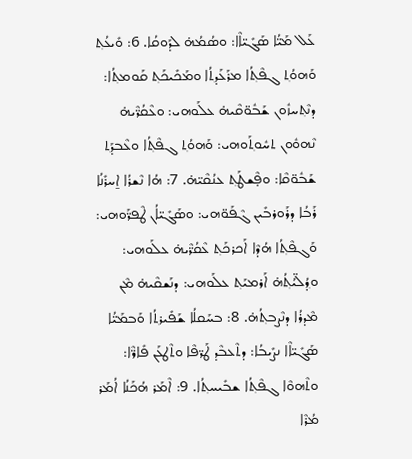ܥܰܠ ܡܰܝ̈ܳܐ ܣܰܓܺܝ̈ܐܶܐ: ܘܣܳܡܳܗ̇ ܠܕܰܘܩܳܐ. 6: ܘܺܝܥܳܬ݂ ܘܰܗܘܳܬ݂ ܓܦܶܬ݂ܳܐ ܡܪܰܥܰܕܬ݂ܳܐ ܘܡܰܟܺܝܟܰܬ݂ ܩܰܘܡܬ݂ܳܐ: ܕܢܶܬ݂ܚܙܽܘܢ ܫܰܒܽܘ̈ܩܶܝܗ̇ ܥܠܰܘܗܝ: ܘܥܶܩܳܖ̈ܶܝܗ̇ ܢܶܗܘܽܘܢ ܬܚܽܘܬ݂ܰܘܗܝ: ܘܰܗܘܳܬ݂ ܓܦܶܬ݂ܳܐ ܘܥܶܒܕܰܬ݂ ܫܰܒܽܘ̈ܩܶܐ: ܘܦ̣ܶܫܛܰܬ݂ ܥܢܳܩܶܝ̈ܗ̇. 7: ܗܳܐ ܢܶܫܪܳܐ ܐ̱ܚܪܺܢܳܐ ܪܰܒܳܐ ܕܪܰܘܪܒܺܝܢ ܓܶܦܰܘ̈ܗܝ: ܘܣܰܓܺܝ̈ܐܳܢ ܛܶܦܖ̈ܰܘܗܝ: ܘܰܓܦܶܬ݂ܳܐ ܗܳܕܶܐ ܐܰܟܪܟܰܬ݂ ܥܶܩܳܖ̈ܶܝܗ̇ ܥܠܰܘܗܝ: ܘܕ݂ܳܠ̈ܝܳܬ݂ܳܗ̇ ܐܰܪܡܝܰܬ݂ ܥܠܰܘܗܝ: ܕܢܰܫܩܶܝܗ̇ ܡܶܢ ܡܶܕܪܳܐ ܕܢܶܨܒܬ݂ܳܗ̇. 8: ܒܚܰܩܠܳܐ ܫܰܦܺܝܪܬ݂ܳܐ ܘܰܒܡܰܝ̈ܳܐ ܣܰܓܺܝ̈ܐܶܐ ܢܨܺܝܒܳܐ: ܕܬܶܥܒܶܕ ܛܰܖ̈ܦܶܐ ܘܬܶܛܥܰܢ ܦܺܐܖ̈ܶܐ: ܘܬܶܗܘܶܐ ܓܦܶܬ݂ܳܐ ܫܒܺܝܚܬ݂ܳܐ. 9: ܐܶܡܰܪ ܗܳܟܰܢܳܐ ܐܳܡܰܪ ܡܳܪܶܐ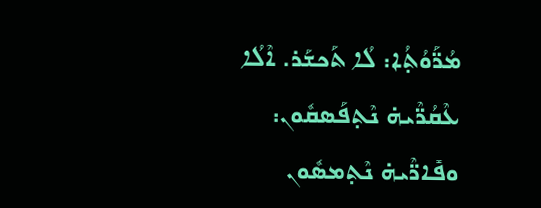ܡܳܖ̈ܰܘܳܬ݂ܳܐ: ܠܳܐ ܬܰܟܫܰܪ. ܐܶܠܳܐ ܥܶܩܳܖ̈ܶܝܗ̇ ܢܶܬ݂ܦܰܣܩܽܘܢ: ܘܦܺܐܖ̈ܶܝܗ̇ ܢܶܬ݂ܡܣܽܘܢ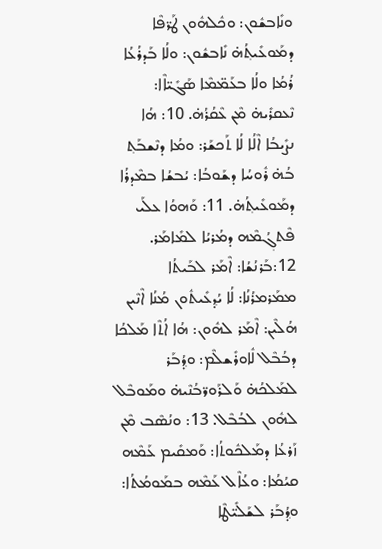ܘܢܺܐܒܫܽܘܢ: ܘܟܽܠܗܽܘܢ ܛܰܖ̈ܦܶܐ ܕܡܰܘܥܺܝܬ݂ܳܗ̇ ܢܺܐܒܫܽܘܢ: ܘܠܳܐ ܒܰܕܪܳܥܳܐ ܪܳܡܳܐ ܘܠܳܐ ܒܥܰܡ̈ܡܶܐ ܣܰܓܺܝ̈ܐܶܐ: ܢܶܥܩܪܺܝܗ̇ ܡܶܢ ܥܶܩܳܪܳܗ̇. 10: ܗܳܐ ܢܨܺܝܒܳܐ ܐܶܠܳܐ ܠܳܐ ܬܰܟܫܰܪ: ܘܡܳܐ ܕܢܶܫܒܰܬ݂ ܒܳܗ̇ ܪܽܘܚܳܐ ܕܫܰܘܒܳܐ: ܝܳܒܫܳܐ ܒܡܶܕܪܳܐ ܕܡܰܘܥܺܝܬ݂ܳܗ̇. 11: ܘܰܗܘܳܐ ܥܠܰܝ ܦܶܬܓ݂ܳܡܶܗ ܕܡܳܪܝܳܐ ܠܡܺܐܡܰܪ. 12:ܒܰܪܢܳܫܳܐ: ܐܶܡܰܪ ܠܒܰܝܬܳܐ ܡܡܰܪܡܪܳܢܳܐ: ܠܳܐ ܝܳܕ݂ܥܺܝܬܽܘܢ ܡܳܢܳܐ ܐܶܢܶܝܢ ܗܳܠܶܝܢ: ܐܶܡܰܪ ܠܗܽܘܢ: ܗܳܐ ܐܳܬܶܐ ܡܰܠܟܳܐ ܕܒܳܒܶܠ ܠܽܐܘܪܺܫܠܶܡ: ܘܕ݂ܳܒܰܪ ܠܡܰܠܟܳܗ̇ ܘܰܠܪܰܘܖ̈ܒܳܢܶܝܗ̇ ܘܡܰܘܒܶܠ ܠܗܽܘܢ ܠܒܳܒܶܠ. 13: ܘܢܳܣܶܒ ܡܶܢ ܙܰܪܥܳܐ ܕܡܰܠܟܽܘܬܳܐ: ܘܰܡܩܺܝܡ ܥܰܡܶܗ ܩܝܳܡܳܐ: ܘܥܳܐܶܠ ܥܰܡܶܗ ܒܡܰܘܡܳܬܳܐ: ܘܕ݂ܳܒܰܪ ܠܫܰܠܺܝ̈ܛܶܐ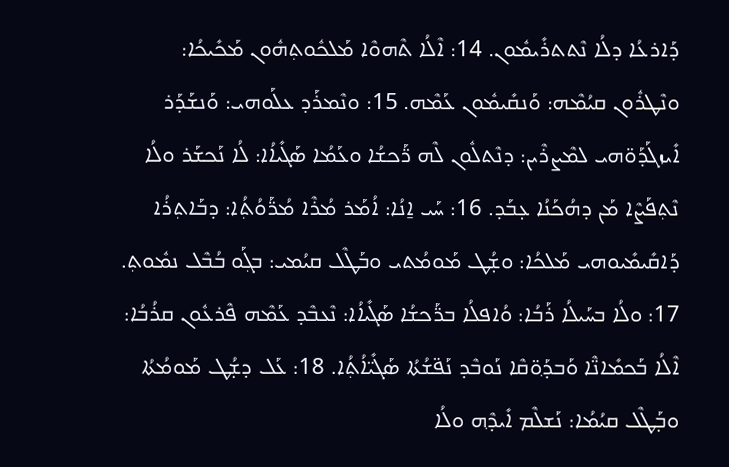ܕܰܐܪܥܳܐ ܕܠܳܐ ܢܶܬܬܪܺܝܡܽܘܢ. 14: ܐܶܠܳܐ ܬܶܗܘܶܐ ܡܰܠܟܽܘܬ݂ܗܽܘܢ ܡܰܟܺܝܟܳܐ: ܘܢܶܛܪܽܘܢ ܩܝܳܡܶܗ: ܘܰܢܩܺܝܡܽܘܢ ܥܰܡܶܗ. 15: ܘܢܶܡܪܰܕ ܥܠܰܘܗܝ: ܘܰܢܫܰܕܰܪ ܐܺܝܙܓܰܕܰܘ̈ܗܝ ܠܡܶܨܪܶܝܢ: ܕܢܶܬܠܽܘܢ ܠܶܗ ܖ̈ܰܟܫܳܐ ܘܥܰܡܳܐ ܣܰܓܺܝܐܳܐ: ܠܳܐ ܢܰܟܫܰܪ ܘܠܳܐ ܢܶܬ݂ܦܰܨܶܐ ܡܰܢ ܕܗܳܟܰܢܳܐ ܥ̣ܒܰܕ. 16: ܚܰܝ ܐ̱ܢܳܐ: ܐܳܡܰܪ ܡܳܪܶܐ ܡܳܖ̈ܰܘܳܬ݂ܳܐ: ܕܒܰܐܬ݂ܪܳܐ ܕܰܐܩܺܝܡܺܝܘܗܝ ܡܰܠܟܳܐ: ܘܫ̣ܳܛ ܡܰܘܡܳܬܝ ܘܒܰܛܶܠ ܩܝܳܡܝ: ܒܓ݂ܰܘ ܒܳܒܶܠ ܢܡܽܘܬ݂. 17: ܘܠܳܐ ܒܚܰܝܠܳܐ ܪܰܒܳܐ: ܘܳܐܦܠܳܐ ܒܖ̈ܰܟܫܳܐ ܣܰܓܺܝܐܳܐ: ܢܶܥܒܶܕ ܥܰܡܶܗ ܦܶܪܥܽܘܢ ܩܪܳܒܳܐ: ܐܶܠܳܐ ܒܰܟܡܺܐܢ̈ܶܐ ܘܰܒܕ݂ܰܘ̈ܩܶܐ ܢܰܘܒܶܕ ܢܰܦ̈ܫܳܬܳܐ ܣܰܓܺܝ̈ܐܳܬ݂ܳܐ. 18: ܥܰܠ ܕܫ̣ܳܛ ܡܰܘܡܳܬܳܐ ܘܒ̣ܰܛܶܠ ܩܝܳܡܳܐ: ܢܰܫܠܶܡ ܐܺܝܕ݂ܶܗ ܘܠܳܐ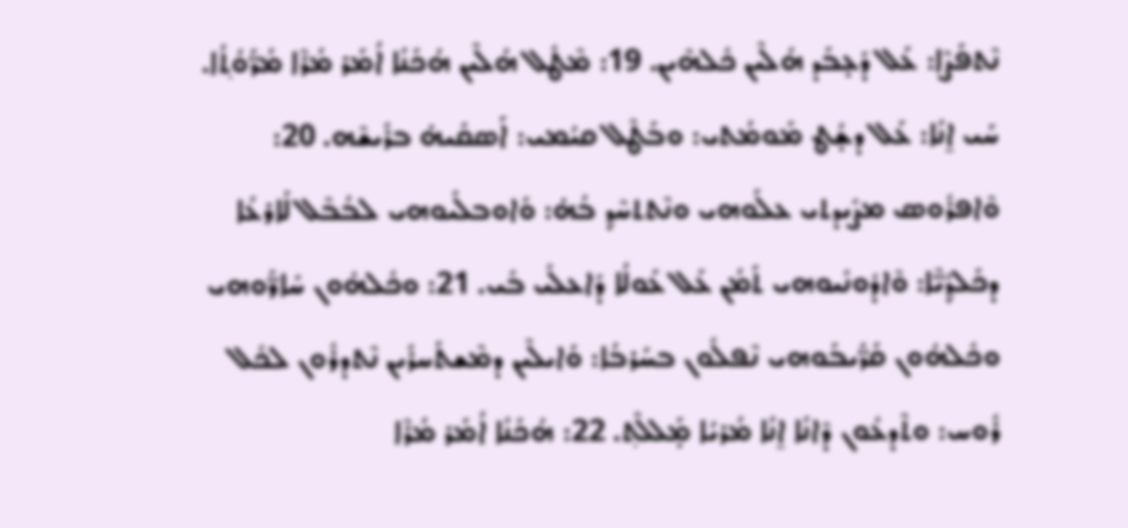ܢܶܬܦܰܨܶܐ: ܥܰܠ ܕܰܥ̣ܒܰܕ ܗܳܠܶܝܢ ܟܽܠܗܶܝܢ. 19: ܡܶܛܽܠ ܗܳܠܶܝܢ ܗܳܟܰܢܳܐ ܐܳܡܰܪ ܡܳܪܶܐ ܡܳܖ̈ܰܘܳܬ݂ܳܐ. ܚܰܝ ܐ̱ܢܳܐ: ܥܰܠ ܕܫ̣ܳܛ ܡܰܘܡܳܬܝ: ܘܒܰܛܶܠ ܩܝܳܡܝ: ܐܰܣܩܺܝܗ̇ ܒܪܺܝܫܶܗ. 20: ܘܶܐܦܪܽܘܣ ܡܨܺܝܕܬܝ ܥܠܰܘܗܝ ܘܢܶܬܬܚܶܕ݂ ܒܳܗ̇: ܘܰܐܘܒܠܺܝܘܗܝ ܠܒܳܒܶܠ ܠܰܐܪܥܳܐ ܕܟܰܠܕ݂ܳܝ̈ܶܐ: ܘܶܐܕܽܘܢܺܝܘܗܝ ܬܰܡܳܢ ܥܰܠ ܥܰܘܠܳܐ ܕܰܐܥܠܺܝ ܒܺܝ. 21: ܘܟܽܠܗܽܘܢ ܚܺܐܖ̈ܰܘܗܝ ܘܟܽܠܗܽܘܢ ܩܰܖ̈ܺܝܒܰܘܗܝ ܢܶܦܠܽܘܢ ܒܚܰܪܒܳܐ: ܘܰܐܝܠܶܝܢ ܕܡܶܫܬܰܚܪܺܝܢ ܢܶܬܕܪܽܘܢ ܠܟܽܠ ܪܽܘܚ: ܘܬܶܕܥܽܘܢ ܕܶܐܢܳܐ ܐ̱ܢܳܐ ܡܳܪܝܳܐ ܡ̣ܰܠܠܶܬ݂. 22: ܗܳܟܰܢܳܐ ܐܳܡܰܪ ܡܳܪܶܐ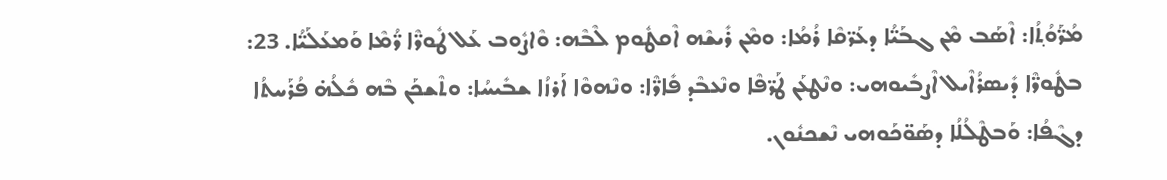ܡܳܖ̈ܰܘܳܬ݂ܳܐ: ܐܶܣܰܒ ܡܶܢ ܓܒܰܝ̈ܳܐ ܕܥܰܖ̈ܩܶܐ ܪܳܡܳܐ: ܘܡܶܢ ܪܺܝܫܶܗ ܐܶܩܛܽܘܡ ܠܶܒܶܗ: ܘܶܐܨܽܘܒ ܥܰܠ ܛܽܘܖ̈ܶܐ ܖ̈ܳܡܶܐ ܘܰܡܥܰܠܰܝ̈ܳܐ. 23: ܒܛܽܘܖ̈ܶܐ ܕܺܝܣܪܳܐܶܝܠ ܐܶܨܒܺܝܘܗܝ: ܘܢܶܛܥܰܢ ܛܰܖ̈ܦܶܐ ܘܢܶܥܒܶܕ ܦܺܐܖ̈ܶܐ: ܘܢܶܗܘܶܐ ܐܰܪܙܳܐ ܫܒܺܝܚܳܐ: ܘܬܶܫܟܰܢ ܒܶܗ ܟܽܠܳܗ̇ ܦܳܪܰܚܬܳܐ ܕܓܶܦܳܐ: ܘܰܒܛܶܠܳܠܳܐ ܕܣܰܘ̈ܟܰܘܗܝ ܢܶܫܟܢܽܘܢ.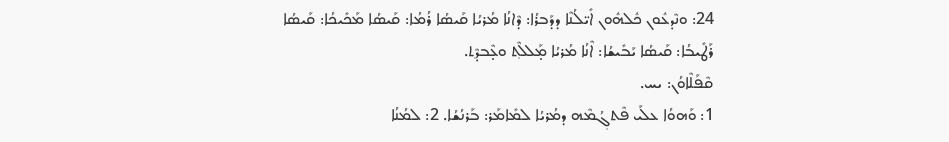24: ܘܢܶܕܥܽܘܢ ܟܽܠܗܽܘܢ ܐܺܝ̈ܠܳܢܶܐ ܕܕܰܒܪܳܐ: ܕܶܐܢܳܐ ܡܳܪܝܳܐ ܩܰܝܣܳܐ ܪܳܡܳܐ: ܩܰܝܣܳܐ ܡܰܟܺܝܟܳܐ: ܩܰܝܣܳܐ ܪܰܛܺܝܒܳܐ: ܩܰܝܣܳܐ ܝܰܒܺܝܫܳܐ: ܐܶܢܳܐ ܡܳܪܝܳܐ ܡ̣ܰܠܠܶܬ݂ ܘܥ̣ܶܒܕܶܬ݂.
ܩܶܦܰܠܶܐܘܳܢ: ܝܚ.
1: ܘܰܗܘܳܐ ܥܠܰܝ ܦܶܬܓ݂ܳܡܶܗ ܕܡܳܪܝܳܐ ܠܡܺܐܡܰܪ: ܒܰܪܢܳܫܳܐ. 2: ܠܡܳܢܳܐ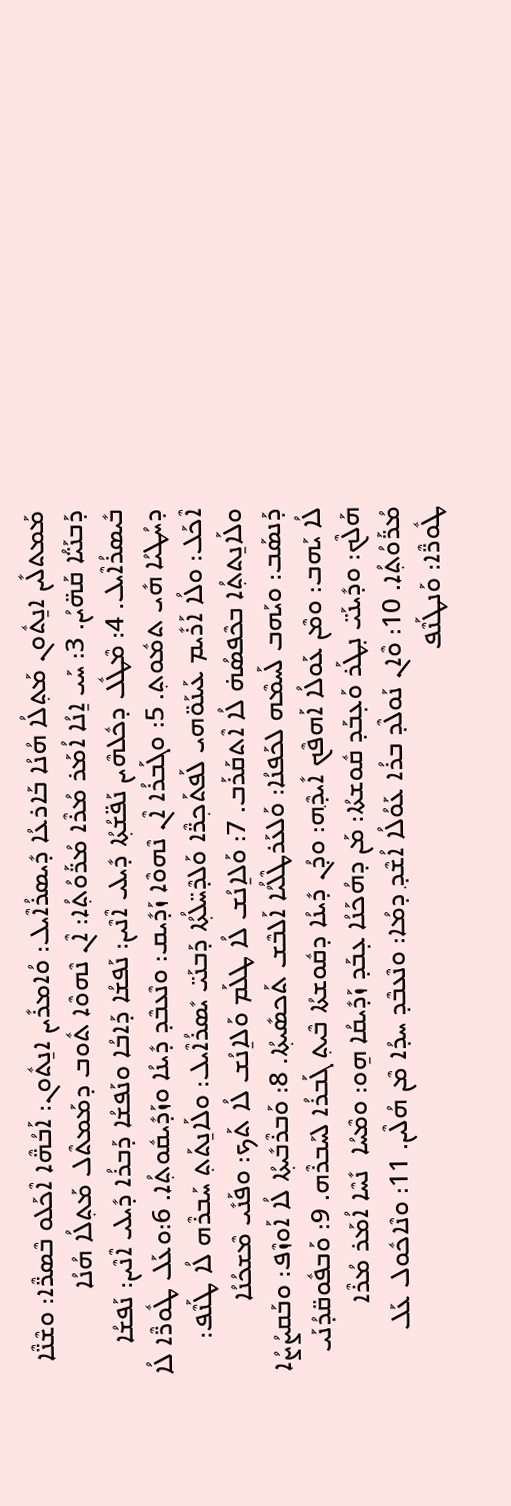ܡܰܡܬܠܺܝܢ ܐܢ̱ܬܽܘܢ ܡܰܬ݂ܠܳܐ ܗܳܢܳܐ ܒܰܐܪܥܳܐ ܕܺܝܣܪܳܐܶܝܠ: ܘܳܐܡܪܺܝܢ ܐܢ̱ܬܽܘܢ: ܐܰܒܳܗ̈ܶܐ ܐܶܟܰܠܘ ܒܶܣܖ̈ܶܐ: ܘܫܶܢ̈ܶܐ ܕܰܒܢܰܝ̈ܳܐ ܩܰܗ̈ܝܳܢ. 3: ܚܰܝ ܐ̱ܢܳܐ ܐܳܡܰܪ ܡܳܪܶܐ ܡܳܖ̈ܰܘܳܬ݂ܳܐ: ܐܶܢ ܢܶܗܘܶܐ ܬܽܘܒ ܕܡܰܡܬܶܠ ܡܰܬ݂ܠܳܐ ܗܳܢܳܐ ܒܺܝܣܪܳܐܶܝܠ. 4: ܡܶܛܽܠ ܕܟܽܠܗܶܝܢ ܢܰܦ̈ܫܳܬ݂ܳܐ ܕܺܝܠܝ ܐܶܢܶܝܢ: ܢܰܦܫܳܐ ܕܰܐܒܳܐ ܘܢܰܦܫܳܐ ܕܰܒܪܳܐ ܕܺܝܠܝ ܐܶܢܶܝܢ: ܢܰܦܫܳܐ ܕܚܳܛܝܳܐ ܗܺܝ ܬܡܽܘܬ݂. 5: ܘܓܰܒܪܳܐ ܐܶܢ ܢܶܗܘܶܐ ܙܰܕܺܝܩ: ܘܢܶܥܒܶܕ ܕܺܝܢܳܐ ܘܙܰܕܺܝܩܽܘܬ݂ܳܐ. 6:ܘܥܰܠ ܛܽܘܖ̈ܶܐ ܠܳܐ ܐܶܟܰܠ: ܘܠܳܐ ܐܰܪܺܝܡ ܥܰܝܢܰܘ̈ܗܝ ܠܰܦܬܰܟ݂ܖ̈ܶܐ ܘܰܠܕܶܚ̈ܠܳܬ݂ܳܐ ܕܰܒܢܰܝ̈ ܝܺܣܪܳܐܶܝܠ: ܘܠܰܐܢ̱ܬܰܬ݂ ܚܰܒܪܶܗ ܠܳܐ ܛܰܢܶܦ: ܘܠܰܐܢ̱ܬܬ݂ܳܐ ܒܟܶܦܣܳܗ̇ ܠܳܐ ܐܶܬܩܰܪܰܒ. 7: ܘܰܠܐ̱ܢܳܫ ܠܳܐ ܛܠܰܡ ܘܰܠܐ̱ܢܳܫ ܠܳܐ ܬܰܟ: ܘܦܰܢܺܝ ܡܶܫܟܳܢܳܐ ܕܰܢܣܰܒ: ܘܝܰܗܒ ܠܰܚܡܶܗ ܠܟܰܦܢܳܐ: ܘܰܠܥܰܪܛܶܠܳܝܳܐ ܐܰܠܒܶܫ ܬܰܟܣܺܝܬ݂ܳܐ. 8: ܘܰܒܪܶܒܺܝܬ݂ܳܐ ܠܳܐ ܐܰܘܙܶܦ: ܘܒܰܩܨܳܨܳܐ ܠܳܐ ܝܰܗܒ: ܘܡܶܢ ܥܰܘܠܳܐ ܐܰܗܦܶܟ ܐܺܝܕ݂ܶܗ: ܘܕܳܢ ܕܺܝܢܳܐ ܕܩܽܘܫܬܳܐ ܒܶܝܬ݂ ܓܰܒܪܳܐ ܠܚܰܒܪܶܗ. 9: ܘܰܒܦܽܘܩ̈ܕܳܢܰܝ ܗܰܠܶܟ: ܘܕܺܝܢܰܝ̈ ܢ̣ܛܰܪ ܘܰܥ̣ܒܰܕ ܩܽܘܫܬܳܐ: ܡܰܢ ܕܗܳܟܰܢܳܐ ܥ̣ܒܰܕ ܙܰܕܺܝܩܳܐ ܗ̱ܘ: ܘܡܶܚܳܐ  ܢܺܚܶܐ ܐܳܡܰܪ ܡܳܪܶܐ ܡܳܖ̈ܰܘܳܬ݂ܳܐ. 10: ܘܶܐܢ ܢܰܘܠܶܕ ܒܪܳܐ ܥܰܘܳܠܳܐ ܐܳܫܶܕ݂ ܕܡܳܐ: ܘܢܶܥܒܶܕ ܚܕܳܐ ܡܶܢ ܗܳܠܶܝܢ. 11: ܘܢܶܐܟܽܘܠ ܥܰܠ ܛܽܘܖ̈ܶܐ: ܘܰܢܛܰܢܶܦ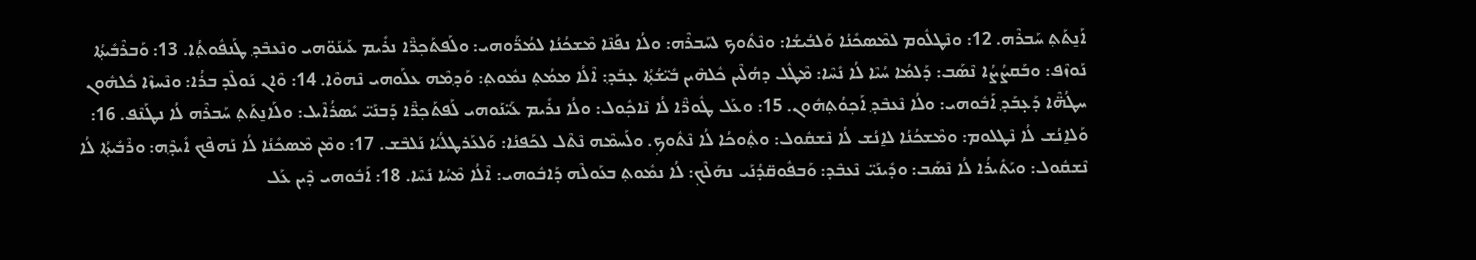ܐܰܢ̱ܬܰܬ݂ ܚܰܒܪܶܗ. 12: ܘܢܶܛܠܽܘܡ ܠܡܶܣܟܺܢܳܐ ܘܰܠܒܳܝܫܳܐ: ܘܢܶܬܽܘܟ ܠܚܰܒܪܶܗ: ܘܠܳܐ ܢܦܰܢܶܐ ܡܶܫܟܳܢܳܐ ܠܡܳܖ̈ܰܘܗܝ: ܘܠܰܦܬܰܟ݂ܖ̈ܶܐ ܢܪܺܝܡ ܥܰܝܢܰܘ̈ܗܝ ܘܢܶܥܒܶܕ݂ ܛܰܢܦܽܘܬ݂ܳܐ. 13: ܘܰܒܪܶܒܺܝܬ݂ܳܐ ܢܰܘܙܶܦ: ܘܒܰܩܨܳܨܳܐ ܢܶܣܰܒ: ܕܰܠܡܳܐ ܚܳܝܶܐ ܠܳܐ ܢܺܚܶܐ: ܡܶܛܽܠ ܕܗܳܠܶܝܢ ܟܽܠܗܶܝܢ ܒܺܝ̈ܫܳܬ݂ܳܐ ܥ̣ܒܰܕ݂: ܐܶܠܳܐ ܡܡܳܬ݂ ܢܡܽܘܬ݂: ܘܰܕ݂ܡܶܗ ܥܠܰܘܗܝ ܢܶܗܘܶܐ. 14: ܘܶܐܢ ܢܰܘܠܶܕ ܒܪܳܐ: ܘܢܶܚܙܶܐ ܟܽܠܗܽܘܢ ܚܛܳܗ̈ܶܐ ܕܰܥ̣ܒܰܕ݂ ܐܰܒܽܘܗܝ: ܘܠܳܐ ܢܶܥܒܶܕ݂ ܐܰܟ݂ܘܳܬ݂ܗܽܘܢ. 15: ܘܥܰܠ ܛܽܘܖ̈ܶܐ ܠܳܐ ܢܶܐܟ݂ܽܘܠ: ܘܠܳܐ ܢܪܺܝܡ ܥܰܝ̈ܢܰܘܗܝ ܠܰܦܬܰܟ݂ܖ̈ܶܐ ܕܰܒܢܰܝ̈ ܝܺܣܪܳܐܶܝܠ: ܘܠܰܐܢ̱ܬܰܬ݂ ܚܰܒܪܶܗ ܠܳܐ ܢܛܰܢܶܦ. 16: ܘܰܠܐ̱ܢܳܫ ܠܳܐ ܢܶܛܠܘܡ: ܘܡܶܫܟܳܢܳܐ ܠܐ̱ܢܳܫ ܠܳܐ ܢܶܫܩܽܘܠ: ܘܬ݂ܽܘܟܳܐ ܠܳܐ ܢܶܬܽܘܟ݂. ܘܠܰܚܡܶܗ ܢܶܬܶܠ ܠܟܰܦܢܳܐ: ܘܰܠܥܰܪܛܠܳܝܳܐ ܢܰܠܒܶܫ. 17: ܘܡܶܢ ܡܶܣܟܺܢܳܐ ܠܳܐ ܢܰܗܦܶܟ ܐܺܝܕ݂ܶܗ: ܘܪܶܒܺܝܬ݂ܳܐ ܠܳܐ ܢܶܫܩܽܘܠ: ܘܝܰܬܺܝܪܳܐ ܠܳܐ ܢܶܣܰܒ: ܘܕܺܝܢܰܝ̈ ܢܶܥܒܶܕ: ܘܰܒܦܽܘܩ̈ܕܳܢܰܝ ܢܗܰܠܶܟ݂: ܠܳܐ ܢܡܽܘܬ݂ ܒܥܰܘܠܶܗ ܕܰܐܒܽܘܗܝ: ܐܶܠܳܐ ܡܶܚܳܐ ܢܺܚܶܐ. 18: ܐܰܒܽܘܗܝ ܕܶܝܢ ܥܰܠ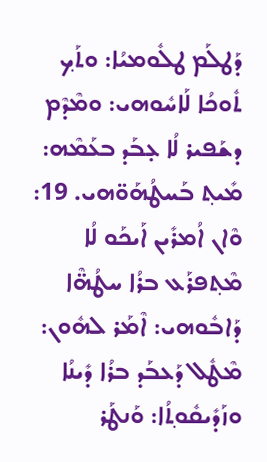ܕܰܛܠܰܡ ܛܠܽܘܡܝܳܐ: ܘܬܰܟ݂ ܬܽܘܟܳܐ ܠܰܐܚܽܘܗܝ: ܘܡܶܕܶܡ ܕܫܰܦܝܪ ܠܳܐ ܥ̣ܒܰܕ ܒܥܰܡܶܗ: ܡܺܝܬ݂ ܒܰܚܛܳܗܰܘ̈ܗܝ. 19: ܘܶܐܢ ܐܳܡܪܺܝܢ ܐܰܝܟܰܘ ܠܳܐ ܡܶܬ݂ܦܪܰܥ ܒܪܳܐ ܚܛܳܗ̈ܶܐ ܕܰܐܒܽܘܗܝ: ܐܶܡܰܪ ܠܗܽܘܢ: ܡܶܛܽܠ ܕܰܥܒܰܕ ܒܪܳܐ ܕܺܝܢܳܐ ܘܙܰܕܺܝܩܽܘܬ݂ܳܐ: ܘܰܢܛܰܪ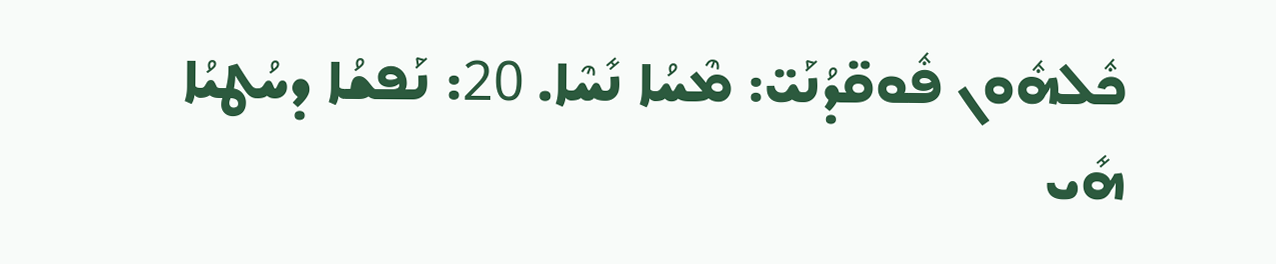ܟܽܠܗܽܘܢ ܦܽܘܩ̈ܕܳܢܰܝ̈: ܡܶܚܳܐ ܢܺܚܶܐ. 20: ܢܰܦܫܳܐ ܕܚܳܛܝܳܐ ܗܺܝ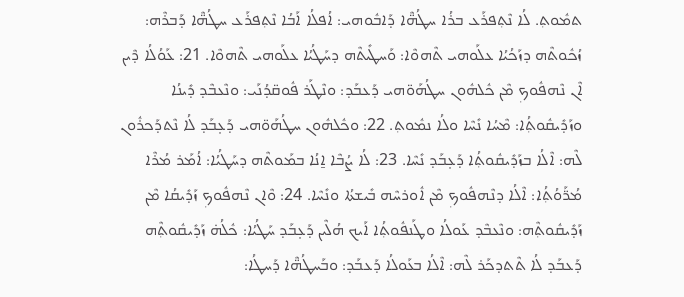ܬܡܽܘܬ݂. ܠܳܐ ܢܶܬ݂ܦܪܰܥ ܒܪܳܐ ܚܛܳܗ̈ܶܐ ܕܰܐܒܽܘܗܝ: ܐܳܦܠܳܐ ܐܰܒܳܐ ܢܶܬ݂ܦܪܰܥ ܚܛܳܗ̈ܶܐ ܕܰܒܪܶܗ: ܙܳܟܽܘܬܶܗ ܕܙܰܟܳܝܳܐ ܥܠܰܘܗܝ ܬܶܗܘܶܐ: ܘܰܚܛܺܝܬܶܗ ܕܚܰܛܳܝܳܐ ܥܠܰܘܗܝ ܬܶܗܘܶܐ. 21: ܥܰܘܳܠܳܐ ܕܶܝܢ ܐܶܢ ܢܶܗܦܽܘܟ݂ ܡܶܢ ܟܽܠܗܽܘܢ ܚܛܳܗܰܘ̈ܗܝ ܕܰܥܒܰܕ: ܘܢܶܛܰܪ ܦܽܘܩ̈ܕܳܢܰܝ: ܘܢܶܥܒܶܕ ܕܺܝܢܳܐ ܘܙܰܕܺܝܩܽܘܬ݂ܳܐ: ܡܶܚܳܐ ܢܺܚܶܐ ܘܠܳܐ ܢܡܽܘܬ݂. 22: ܘܟܽܠܗܽܘܢ ܚܛܳܗܰܘ̈ܗܝ ܕܰܥ̣ܒܰܕ ܠܳܐ ܢܶܬܕܰܟܪܽܘܢ ܠܶܗ: ܐܶܠܳܐ ܒܙܰܕܺܝܩܽܘܬ݂ܳܐ ܕܰܥ̣ܒܰܕ ܢܺܚܶܐ. 23: ܠܳܐ ܨܳܒܶܐ ܐ̱ܢܳܐ ܒܡܰܘܬܶܗ ܕܚܰܛܳܝܳܐ: ܐܳܡܰܪ ܡܳܪܶܐ ܡܳܖ̈ܰܘܳܬ݂ܳܐ: ܐܶܠܳܐ ܕܢܶܗܦܽܘܟ݂ ܡܶܢ ܐܽܘܪܚܶܗ ܒܺܝܫܬܳܐ ܘܢܺܚܶܐ. 24: ܘܶܐܢ ܢܶܗܦܽܘܟ݂ ܙܰܕܺܝܩܳܐ ܡܶܢ ܙܰܕܺܝܩܽܘܬ݂ܶܗ: ܘܢܶܥܒܶܕ ܥܰܘܠܳܐ ܘܛܰܢܦܽܘܬ݂ܳܐ ܐܰܝܟ ܗܳܠܶܝܢ ܕܰܥ̣ܒܰܕ ܚܰܛܳܝܳܐ: ܟܽܠܳܗ̇ ܙܰܕܺܝܩܽܘܬ݂ܶܗ ܕܰܥܒܰܕ ܠܳܐ ܬܶܬܕܟܰܪ ܠܶܗ: ܐܶܠܳܐ ܒܥܰܘܠܳܐ ܕܰܥܒܰܕ: ܘܒܰܚܛܳܗ̈ܶܐ ܕܰܚܛܳܐ: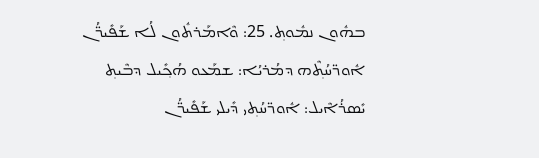ܒܗܽܘܢ ܢܡܽܘܬ݂. 25: ܘܶܐܡܰܪܬܽܘܢ ܠܳܐ ܫܰܦܺܝܖ̈ܳܢ ܐܽܘܖ̈ܚܳܬ݂ܶܗ ܕܡܳܪܝܳܐ: ܫܡܰܥܘ ܗܳܟ݂ܺܝܠ ܕܒܶܝܬ݂ ܝܺܣܪܳܐܶܝܠ: ܐܽܘܖ̈ܚܳܬ݂ܝ ܕܺܝܠܝ ܫܰܦܺܝܖ̈ܳܢ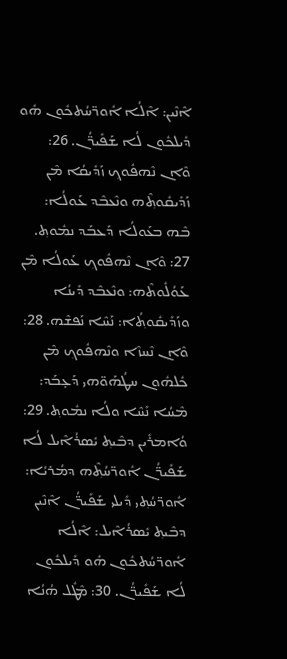ܐܶܢܶܝܢ: ܐܶܠܳܐ ܐܽܘܖ̈ܚܳܬܟܽܘܢ ܗܽܘ ܕܺܝܠܟܽܘܢ ܠܳܐ ܫܰܦܺܝܖ̈ܳܢ. 26: ܘܶܐܢ ܢܶܗܦܽܘܟ݂ ܙܰܕܺܝܩܳܐ ܡܶܢ ܙܰܕܺܝܩܽܘܬ݂ܶܗ ܘܢܶܥܒܶܕ ܥܰܘܠܳܐ: ܒܶܗ ܒܥܰܘܠܳܐ ܕܰܥܒܰܕ ܢܡܽܘܬ݂. 27: ܘܶܐܢ ܢܶܗܦܽܘܟ݂ ܥܰܘܠܳܐ ܡܶܢ ܥܰܘܳܠܽܘܬܶܗ: ܘܢܶܥܒܶܕ ܕܺܝܢܳܐ ܘܙܰܕܺܝܩܽܘܬ݂ܳܐ: ܢܰܚܶܐ ܢܰܦܫܶܗ. 28: ܘܶܐܢ ܢܶܚܙܶܐ ܘܢܶܗܦܽܘܟ݂ ܡܶܢ ܟܽܠܗܽܘܢ ܚܛܳܗܰܘ̈ܗܝ ܕܰܥ̣ܒܰܕ: ܡܶܚܳܐ ܢܺܚܶܐ ܘܠܳܐ ܢܡܽܘܬ݂. 29: ܘܳܐܡܪܺܝܢ ܕܒܶܝܬ݂ ܝܺܣܪܳܐܶܝܠ ܠܳܐ ܫܰܦܺܝܖ̈ܳܢ ܐܽܘܖ̈ܚܳܬ݂ܶܗ ܕܡܳܪܝܳܐ: ܐܽܘܖ̈ܚܳܬ݂ܝ ܕܺܝܠܝ ܫܰܦܺܝܖ̈ܳܢ ܐܶܢܶܝܢ ܕܒܶܝܬ݂ ܝܺܣܪܳܐܶܝܠ: ܐܶܠܳܐ ܐܽܘܖ̈ܚܳܬܟܽܘܢ ܗܽܘ ܕܺܝܠܟܽܘܢ ܠܳܐ ܫܰܦܺܝܖ̈ܳܢ. 30: ܡܶܛܽܠ ܗܳܢܳܐ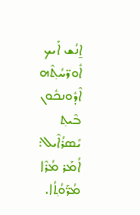ܐ̱ܢܳܫ ܐܰܝܟ ܐܽܘܖ̈ܚܳܬ݂ܶܗ ܐܶܕܽܘܢܟܽܘܢ ܒܶܝܬ݂ ܝܺܣܪܳܐܶܝܠ: ܐܳܡܰܪ ܡܳܪܶܐ ܡܳܖ̈ܰܘܳܬ݂ܳܐ.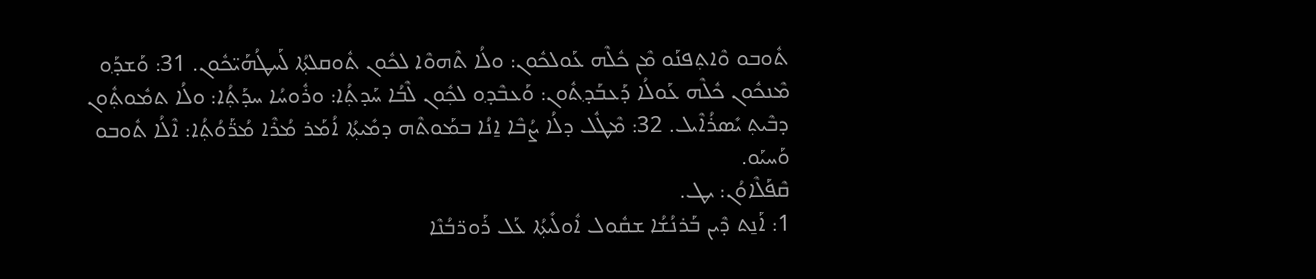ܬܽܘܒܘ ܘܶܐܬ݂ܦܢܰܘ ܡܶܢ ܟܽܠܶܗ ܥܰܘܠܟܽܘܢ: ܘܠܳܐ ܬܶܗܘܶܐ ܠܟܽܘܢ ܬܽܘܩܠܬ݂ܳܐ ܠܰܚܛܳܗܰܝ̈ܟܽܘܢ. 31: ܘܰܫܕ݂ܰܘ ܡܶܢܟܽܘܢ ܟܽܠܶܗ ܥܰܘܠܳܐ ܕܰܥܒܰܕ݂ܬܽܘܢ: ܘܰܥܒܶܕ݂ܘ ܠܟ݂ܽܘܢ ܠܶܒܳܐ ܚܰܕܬ݂ܳܐ: ܘܪܽܘܚܳܐ ܚܕܰܬ݂ܳܐ: ܘܠܳܐ ܬܡܽܘܬ݂ܽܘܢ ܕܒܶܝܬ݂ ܝܺܣܪܳܐܶܝܠ. 32: ܡܶܛܽܠ ܕܠܳܐ ܨܳܒܶܐ ܐ̱ܢܳܐ ܒܡܰܘܬܶܗ ܕܡܺܝܬ݂ܳܐ ܐܳܡܰܪ ܡܳܪܶܐ ܡܳܖ̈ܰܘܳܬ݂ܳܐ: ܐܶܠܳܐ ܬܽܘܒܘ ܘܰܚܝܰܘ.
ܩܶܦܰܠܶܐܘܳܢ: ܝܛ.
1: ܐܰܢ̱ܬ ܕܶܝܢ ܒܰܪܢܳܫܳܐ ܫܩܽܘܠ ܐܽܘܠܺܝܬ݂ܳܐ ܥܰܠ ܪܰܘܖ̈ܒܳܢܶܐ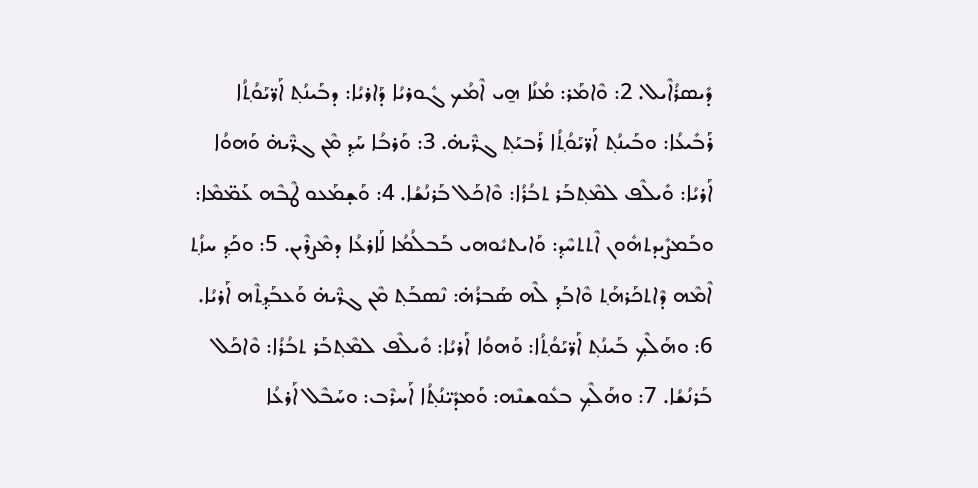ܕܺܝܣܪܳܐܶܝܠ. 2: ܘܶܐܡܰܪ: ܡܳܢܳܐ ܗ̱ܝ ܐܶܡܳܟ ܓܽܘܪܝܳܐ ܕܰܐܪܝܳܐ: ܕܒܰܝܢܳܬ݂ ܐܰܖ̈ܝܰܘܳܬ݂ܳܐ ܪܰܒܺܝܥܳܐ: ܘܒܰܝܢܳܬ݂ ܐܰܖ̈ܝܰܘܳܬ݂ܳܐ ܪܰܒܝܰܬ݂ ܓܖ̈ܶܝܗ̇. 3: ܘܰܪܒܳܐ ܚܰܕ݂ ܡܶܢ ܓܖ̈ܶܝܗ̇ ܘܰܗܘܳܐ ܐܰܪܝܳܐ: ܘܺܝܠܶܦ ܠܡܶܬ݂ܒܰܪ ܬܒܳܪܳܐ: ܘܶܐܟܰܠ ܒܰܪܢܳܫܳܐ. 4: ܘܰܫ̣ܡܰܥܘ ܛܶܒܶܗ ܥܰܡ̈ܡܶܐ: ܘܒܰܡܨܺܝܕܬܗܽܘܢ ܐܶܬܬܚܶܕ݂: ܘܰܐܝܬܝܽܘܗܝ ܒܰܒܠܳܡܳܐ ܠܰܐܪܥܳܐ ܕܡܶܨܪܶܝܢ. 5: ܘܟܰܕ݂ ܚܙܳܬ݂ ܐܶܡܶܗ ܕܶܐܬܟܰܪܗܰܬ݂ ܘܶܐܒܰܕ݂ ܠܶܗ ܣܰܒܪܳܗ̇: ܢܶܣܒܰܬ݂ ܡܶܢ ܓܖ̈ܶܝܗ̇ ܘܰܥܒܰܕ݂ܬ݂ܶܗ ܐܰܪܝܳܐ. 6: ܘܗܰܠܶܟ݂ ܒܰܝܢܳܬ݂ ܐܰܖ̈ܝܰܘܳܬ݂ܳܐ: ܘܰܗܘܳܐ ܐܰܪܝܳܐ: ܘܺܝܠܶܦ ܠܡܶܬ݂ܒܰܪ ܬܒܳܪܳܐ: ܘܶܐܟܰܠ ܒܰܪܢܳܫܳܐ. 7: ܘܗܰܠܶܟ݂ ܒܥܽܘܫܢܶܗ: ܘܰܡܕܺܝ̈ܢܳܬ݂ܳܐ ܐܰܚܪܶܒ: ܘܚܰܒܶܠ ܐܰܪܥܳܐ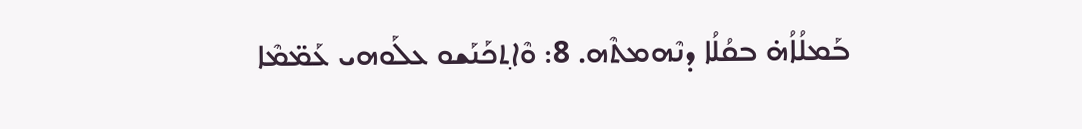ܒܰܡܠܳܐܳܗ̇ ܒܩܳܠܳܐ ܕܢܶܗܡܬܶܗ. 8: ܘܶܐܬ݂ܟܰܢܰܫܘ ܥܠܰܘܗܝ ܥܰܡ̈ܡܶܐ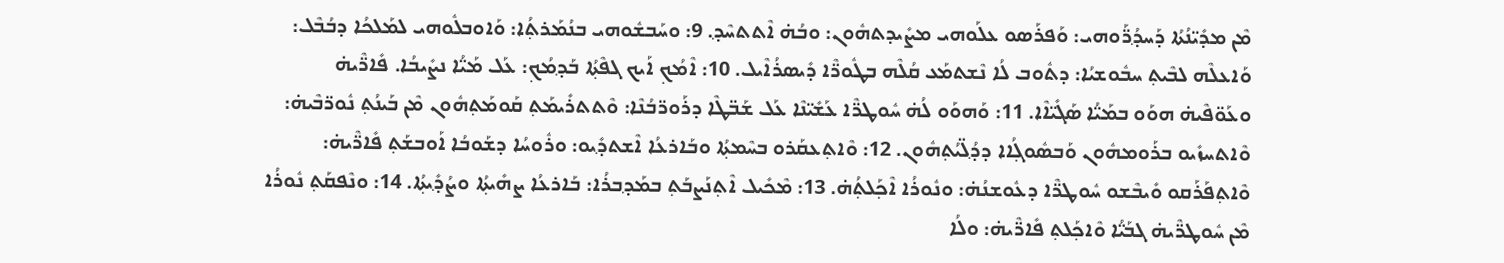ܡܶܢ ܡܕܺܝ̈ܢܳܬܳܐ ܕܰܚܕ݂ܳܖ̈ܰܘܗܝ: ܘܰܦܪܰܣܘ ܥܠܰܘܗܝ ܡܨܺܝܕܬܗܽܘܢ: ܘܒܳܗ̇ ܐܶܬܬܚܶܕ݂. 9: ܘܚܰܒܫܽܘܗܝ ܒܢܳܡܰܪܬ݂ܳܐ: ܘܰܐܘܒܠܽܘܗܝ ܠܡܰܠܟܳܐ ܕܒܳܒܶܠ: ܘܰܐܥܠܶܗ ܠܒܶܝܬ݂ ܚܒܽܘܫܝܳܐ: ܕܬܽܘܒ ܠܳܐ ܢܶܫܬܡܰܥ ܩܳܠܶܗ ܒܛܽܘܖ̈ܶܐ ܕܺܝܣܪܳܐܶܝܠ. 10: ܐܶܡܳܟ݂ ܐܰܝܟ ܓܦܶܬ݂ܳܐ ܒܰܕ݂ܡܳܟ݂: ܥܰܠ ܡܰܝ̈ܳܐ ܢܨܺܝܒܳܐ. ܦܺܐܖ̈ܶܝܗ̇ ܘܥܰܘ̈ܦܶܝܗ̇ ܗܘܰܘ ܒܡܰܝ̈ܳܐ ܣܰܓܺܝ̈ܐܶܐ. 11: ܘܰܗܘܰܘ ܠܳܗ̇ ܚܽܘܛܖ̈ܶܐ ܥܰܫܺܝ̈ܢܶܐ ܥܰܠ ܫܰܒ̈ܛܶܐ ܕܪܰܘܖ̈ܒܳܢܶܐ: ܘܶܬܬܪܺܝܡܰܬ݂ ܩܰܘܡܰܬ݂ܗܽܘܢ ܡܶܢ ܒܰܝܢܳܬ݂ ܢܽܘܖ̈ܒܶܝܗ̇: ܘܶܐܬܚܙܺܝܘ ܒܪܰܘܡܗܽܘܢ ܘܰܒܣܽܘܓ݂ܳܐܐ ܕܕ݂ܳܠ̈ܝܳܬ݂ܗܽܘܢ. 12: ܘܶܐܬ݂ܥܩܰܪܘ ܒܚܶܡܬ݂ܳܐ ܘܒܰܐܪܥܳܐ ܐܶܫܬܕ݂ܺܝܘ: ܘܪܽܘܚܳܐ ܕܫܰܘܒܳܐ ܐܰܘܒܫܰܬ݂ ܦܺܐܖ̈ܶܝܗ̇: ܘܶܐܬ݂ܦܰܪܰܩܘ ܘܺܝܒܶܫܘ ܚܽܘܛܖ̈ܶܐ ܕܥܽܘܫܢܳܗ̇: ܘܢܽܘܪܳܐ ܐܶܟ݂ܰܠܬ݂ܳܗ̇. 13: ܡܶܟܺܝܠ ܐܶܬ݂ܢܰܨܒܰܬ݂ ܒܡܰܕ݂ܒܪܳܐ: ܒܰܐܪܥܳܐ ܨܗܺܝܬ݂ܳܐ ܘܨܳܕ݂ܺܝܬ݂ܳܐ. 14: ܘܢܶܦܩܰܬ݂ ܢܽܘܪܳܐ ܡܶܢ ܚܽܘܛܖ̈ܶܝܗ̇ ܓܒܰܝ̈ܳܐ ܘܶܐܟ݂ܰܠܬ݂ ܦܺܐܖ̈ܶܝܗ̇: ܘܠܳܐ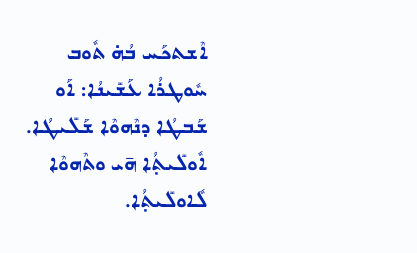ܐܶܫܬܟܰܚ ܒܳܗ̇ ܬܽܘܒ ܚܽܘܛܪܳܐ ܥܰܫܺܝܢܳܐ: ܐܰܘ ܫܰܒܛܳܐ ܕܢܶܗܘܶܐ ܫܰܠܺܝܛܳܐ. ܐܽܘܠܺܝܬ݂ܳܐ ܗ̄ܝ ܘܬܶܗܘܶܐ ܠܽܐܘܠܺܝܬ݂ܳܐ.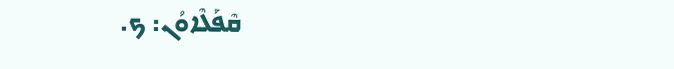ܩܶܦܰܠܶܐܘܳܢ: ܟ.